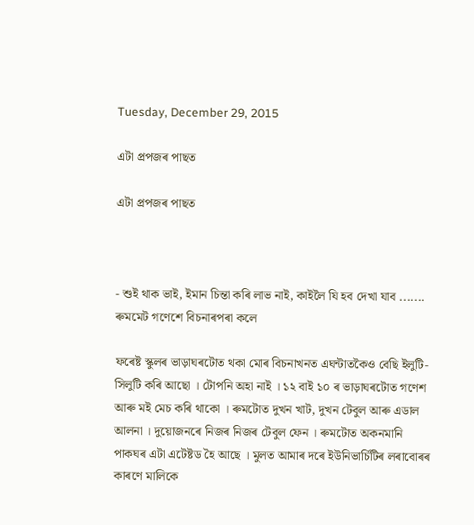Tuesday, December 29, 2015

এটা প্ৰপজৰ পাছত

এটা প্ৰপজৰ পাছত



- শুই থাক ভাই, ইমান চিন্তা কৰি লাভ নাই, কাইলৈ যি হব দেখা যাব ....... ৰুমমেট গণেশে বিচনাৰপৰা কলে

ফৰেষ্ট স্কুলৰ ভাড়াঘৰটোত থকা মোৰ বিচনাখনত এঘন্টাতকৈও বেছি ইলুটি-সিলুটি কৰি আছো । টোপনি অহা নাই । ১২ বাই ১০ ৰ ভাড়াঘৰটোত গণেশ আৰু মই মেচ কৰি থাকো । ৰুমটোত দুখন খাট, দুখন টেবুল আৰু এডাল আলনা । দুয়োজনৰে নিজৰ নিজৰ টেবুল ফেন । ৰুমটোত অকনমানি পাকঘৰ এটা এটেষ্টড হৈ আছে । মুলত আমাৰ দৰে ইউনিভাৰ্চিটিৰ লৰাবোৰৰ কাৰণে মালিকে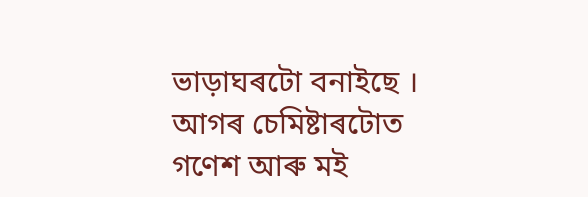ভাড়াঘৰটো বনাইছে । আগৰ চেমিষ্টাৰটোত গণেশ আৰু মই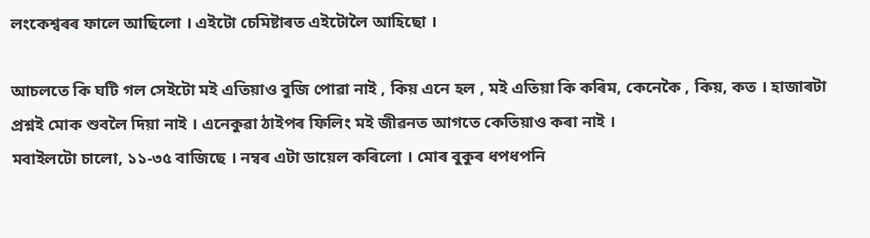লংকেশ্বৰৰ ফালে আছিলো । এইটো চেমিষ্টাৰত এইটোলৈ আহিছো ।

আচলতে কি ঘটি গল সেইটো মই এতিয়াও বুজি পোৱা নাই , কিয় এনে হল , মই এতিয়া কি কৰিম, কেনেকৈ , কিয়, কত । হাজাৰটা প্ৰশ্নই মোক শুবলৈ দিয়া নাই । এনেকুৱা ঠাইপৰ ফিলিং মই জীৱনত আগতে কেতিয়াও কৰা নাই ।
মবাইলটো চালো, ১১-৩৫ বাজিছে । নম্বৰ এটা ডায়েল কৰিলো । মোৰ বুকুৰ ধপধপনি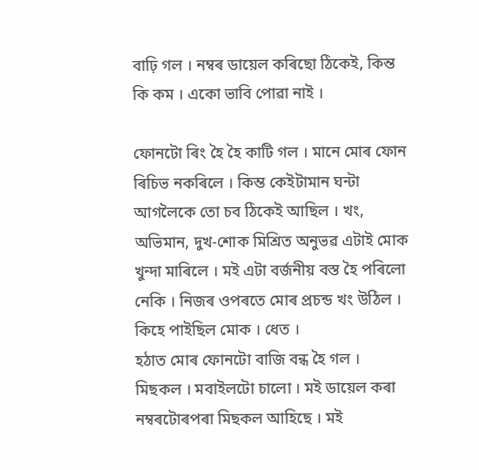বাঢ়ি গল । নম্বৰ ডায়েল কৰিছো ঠিকেই, কিন্ত কি কম । একো ভাবি পোৱা নাই ।

ফোনটো ৰিং হৈ হৈ কাটি গল । মানে মোৰ ফোন ৰিচিভ নকৰিলে । কিম্ত কেইটামান ঘন্টা আগলৈকে তো চব ঠিকেই আছিল । খং, অভিমান, দুখ-শোক মিশ্ৰিত অনুভৱ এটাই মোক খুন্দা মাৰিলে । মই এটা বৰ্জনীয় বস্ত হৈ পৰিলো নেকি । নিজৰ ওপৰতে মোৰ প্ৰচন্ড খং উঠিল । কিহে পাইছিল মোক । ধেত ।
হঠাত মোৰ ফোনটো বাজি বন্ধ হৈ গল । মিছকল । মবাইলটো চালো । মই ডায়েল কৰা নম্বৰটোৰপৰা মিছকল আহিছে । মই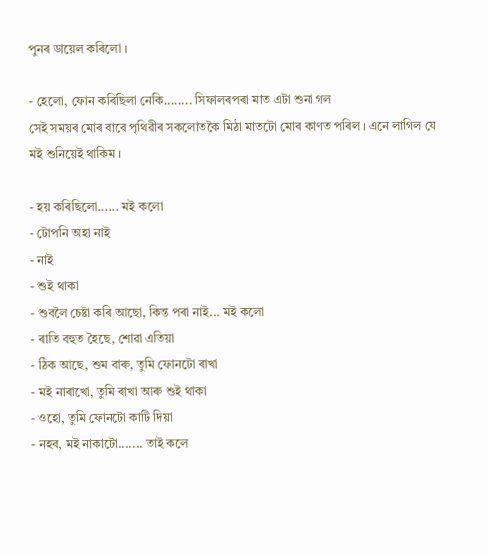পুনৰ ডায়েল কৰিলো ।

- হেলো, ফোন কৰিছিলা নেকি........ সিফালৰপৰা মাত এটা শুনা গল
সেই সময়ৰ মোৰ বাবে পৃথিৱীৰ সকলোতকৈ মিঠা মাতটো মোৰ কাণত পৰিল । এনে লাগিল যে মই শুনিয়েই থাকিম ।

- হয় কৰিছিলো...... মই কলো
- টোপনি অহা নাই
- নাই
- শুই থাকা
- শুবলৈ চেষ্টা কৰি আছো, কিন্ত পৰা নাই... মই কলো
- ৰাতি বহুত হৈছে, শোৱা এতিয়া
- ঠিক আছে, শুম বাৰু, তুমি ফোনটো ৰাখা
- মই নাৰাখো, তুমি ৰাখা আৰু শুই থাকা
- ওহো, তুমি ফোনটো কাটি দিয়া
- নহব, মই নাকাটো....... তাই কলে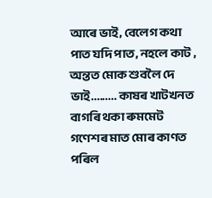আৰে ভাই, বেলেগ কথা পাত যদি পাত, নহলে কাট , অন্তত মোক শুবলৈ দে ভাই......... কাষৰ খাটখনত বাগৰি থকা ৰুমমেট গণেশৰ মাত মোৰ কাণত পৰিল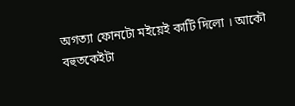অগত্যা ফোনটো মইয়েই কাটি দিলো । আকৌ বহুতকেইটা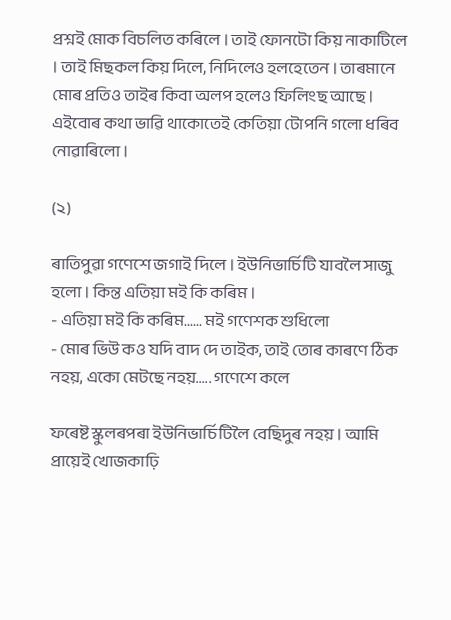প্ৰশ্নই মোক বিচলিত কৰিলে । তাই ফোনটো কিয় নাকাটিলে । তাই মিছকল কিয় দিলে, নিদিলেও হলহেতেন । তাৰমানে মোৰ প্ৰতিও তাইৰ কিবা অলপ হলেও ফিলিংছ আছে । এইবোৰ কথা ভাৱি থাকোতেই কেতিয়া টোপনি গলো ধৰিব নোৱাৰিলো ।

(২)

ৰাতিপুৱা গণেশে জগাই দিলে । ইউনিভাৰ্চিটি যাবলৈ সাজু হলো । কিন্ত এতিয়া মই কি কৰিম ।
- এতিয়া মই কি কৰিম...... মই গণেশক শুধিলো
- মোৰ ভিউ কও যদি বাদ দে তাইক, তাই তোৰ কাৰণে ঠিক নহয়, একো মেটছে নহয়..... গণেশে কলে

ফৰেষ্ট স্কুলৰপৰা ইউনিভাৰ্চিটিলৈ বেছিদুৰ নহয় । আমি প্ৰায়েই খোজকাঢ়ি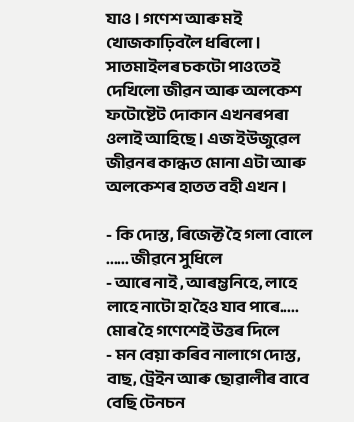যাও । গণেশ আৰু মই খোজকাঢ়িবলৈ ধৰিলো । সাতমাইলৰ চকটো পাওতেই দেখিলো জীৱন আৰু অলকেশ ফটোষ্টেট দোকান এখনৰপৰা ওলাই আহিছে । এজ ইউজুৱেল জীৱনৰ কান্ধত মোনা এটা আৰু অলকেশৰ হাতত বহী এখন ।

- কি দোস্ত, ৰিজেক্ট হৈ গলা বোলে ...... জীৱনে সুধিলে
- আৰে নাই , আৰম্ভনিহে, লাহে লাহে নাটো হা হৈও যাব পাৰে..... মোৰ হৈ গণেশেই উত্তৰ দিলে
- মন বেয়া কৰিব নালাগে দোস্ত, বাছ, ট্ৰেইন আৰু ছোৱালীৰ বাবে বেছি টেনচন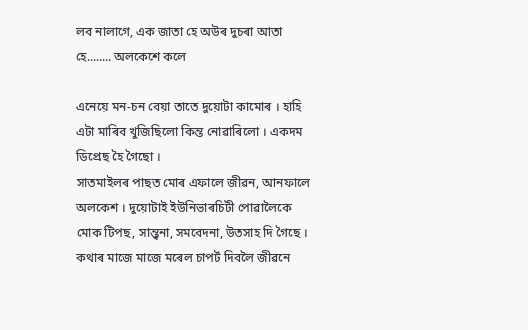লব নালাগে, এক জাতা হে অউৰ দুচৰা আতা হে........ অলকেশে কলে

এনেয়ে মন-চন বেয়া তাতে দুয়োটা কামোৰ । হাহি এটা মাৰিব খুজিছিলো কিন্ত নোৱাৰিলো । একদম ডিপ্ৰেছ হৈ গৈছো ।
সাতমাইলৰ পাছত মোৰ এফালে জীৱন, আনফালে অলকেশ । দুয়োটাই ইউনিভাৰচিটী পোৱালৈকে মোক টিপছ, সান্ত্বনা, সমবেদনা, উতসাহ দি গৈছে । কথাৰ মাজে মাজে মৰেল চাপৰ্ট দিবলৈ জীৱনে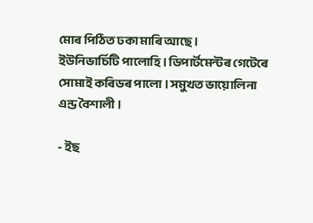মোৰ পিঠিত ঢকা মাৰি আছে ।
ইউনিভাৰ্চিটি পালোহি । ডিপাৰ্টমেন্টৰ গেটেৰে সোমাই কৰিডৰ পালো । সমুখত ভায়োলিনা এন্ড বৈশালী ।

- ইছ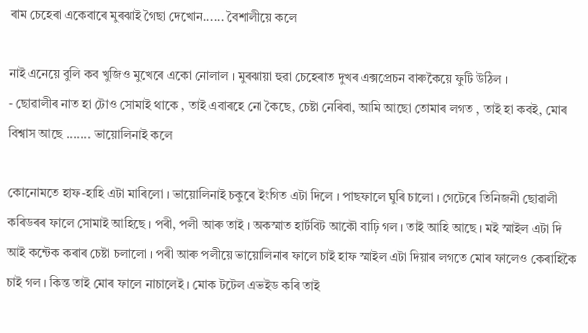ৰাম চেহেৰা একেবাৰে মুৰঝাই গৈছা দেখোন...... বৈশালীয়ে কলে

নাই এনেয়ে বুলি কব খুজিও মুখেৰে একো নোলাল । মুৰঝায়া হুৱা চেহেৰাত দুখৰ এক্সপ্ৰেচন বাৰুকৈয়ে ফুটি উঠিল ।
- ছোৱালীৰ নাত হা টোও সোমাই থাকে , তাই এবাৰহে নো কৈছে, চেষ্টা নেৰিবা, আমি আছো তোমাৰ লগত , তাই হা কবই, মোৰ বিশ্বাস আছে ....... ভায়োলিনাই কলে

কোনোমতে হাফ-হাহি এটা মাৰিলো । ভায়োলিনাই চকুৰে ইংগিত এটা দিলে । পাছফালে ঘুৰি চালো । গেটেৰে তিনিজনী ছোৱালী কৰিডৰৰ ফালে সোমাই আহিছে । পৰী, পলী আৰু তাই । অকস্মাত হাৰ্টবিট আকৌ বাঢ়ি গল । তাই আহি আছে । মই স্মাইল এটা দি আই কন্টেক কৰাৰ চেষ্টা চলালো । পৰী আৰু পলীয়ে ভায়োলিনাৰ ফালে চাই হাফ স্মাইল এটা দিয়াৰ লগতে মোৰ ফালেও কেৰাহিকৈ চাই গল । কিন্ত তাই মোৰ ফালে নাচালেই । মোক টটেল এভইড কৰি তাই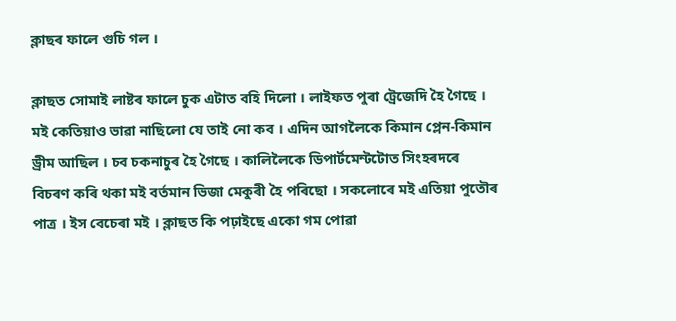ক্লাছৰ ফালে গুচি গল ।

ক্লাছত সোমাই লাষ্টৰ ফালে চুক এটাত বহি দিলো । লাইফত পুৰা ট্ৰেজেদি হৈ গৈছে । মই কেতিয়াও ভাৱা নাছিলো যে তাই নো কব । এদিন আগলৈকে কিমান প্লেন-কিমান ড্ৰীম আছিল । চব চকনাচুৰ হৈ গৈছে । কালিলৈকে ডিপাৰ্টমেন্টটোত সিংহৰদৰে বিচৰণ কৰি থকা মই বৰ্তমান ভিজা মেকুৰী হৈ পৰিছো । সকলোৰে মই এতিয়া পুতৌৰ পাত্ৰ । ইস বেচেৰা মই । ক্লাছত কি পঢ়াইছে একো গম পোৱা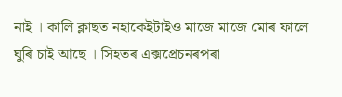নাই । কালি ক্লাছত নহাকেইটাইও মাজে মাজে মোৰ ফালে ঘুৰি চাই আছে । সিহতৰ এক্সপ্ৰেচনৰপৰা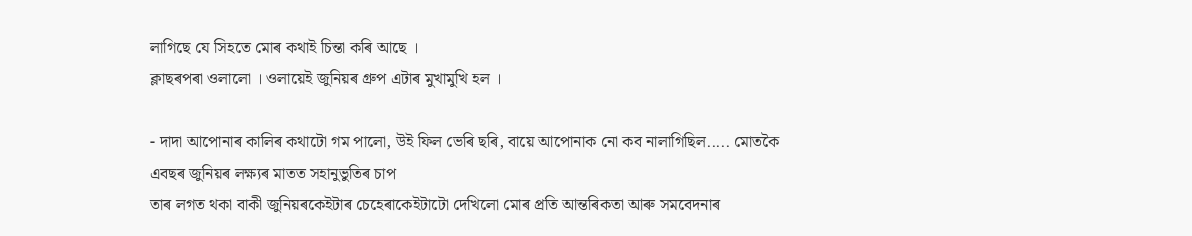লাগিছে যে সিহতে মোৰ কথাই চিন্তা কৰি আছে ।
ক্লাছৰপৰা ওলালো । ওলায়েই জুনিয়ৰ গ্ৰুপ এটাৰ মুখামুখি হল ।

- দাদা আপোনাৰ কালিৰ কথাটো গম পালো, উই ফিল ভেৰি ছৰি, বায়ে আপোনাক নো কব নালাগিছিল..... মোতকৈ এবছৰ জুনিয়ৰ লক্ষ্যৰ মাতত সহানুভুতিৰ চাপ
তাৰ লগত থকা বাকী জুনিয়ৰকেইটাৰ চেহেৰাকেইটাটো দেখিলো মোৰ প্ৰতি আন্তৰিকতা আৰু সমবেদনাৰ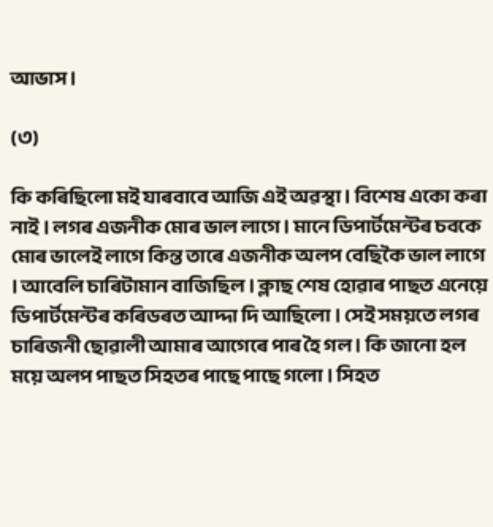আভাস ।

(৩)

কি কৰিছিলো মই যাৰবাবে আজি এই অৱস্থা । বিশেষ একো কৰা নাই । লগৰ এজনীক মোৰ ভাল লাগে । মানে ডিপাৰ্টমেন্টৰ চবকে মোৰ ভালেই লাগে কিন্ত তাৰে এজনীক অলপ বেছিকৈ ভাল লাগে । আবেলি চাৰিটামান বাজিছিল । ক্লাছ শেষ হোৱাৰ পাছত এনেয়ে ডিপাৰ্টমেন্টৰ কৰিডৰত আদ্দা দি আছিলো । সেই সময়তে লগৰ চাৰিজনী ছোৱালী আমাৰ আগেৰে পাৰ হৈ গল । কি জানো হল ময়ে অলপ পাছত সিহতৰ পাছে পাছে গলো । সিহত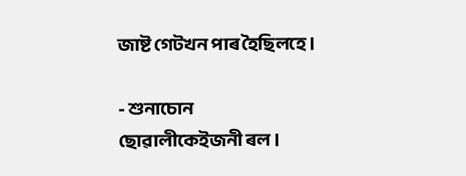জাষ্ট গেটখন পাৰ হৈছিলহে ।

- শুনাচোন
ছোৱালীকেইজনী ৰল ।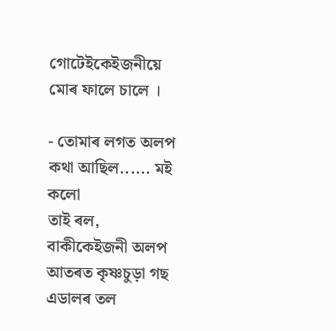গোটেইকেইজনীয়ে মোৰ ফালে চালে ।

- তোমাৰ লগত অলপ কথা আছিল...... মই কলো
তাই ৰল, বাকীকেইজনী অলপ আতৰত কৃষ্ণচুড়া গছ এডালৰ তল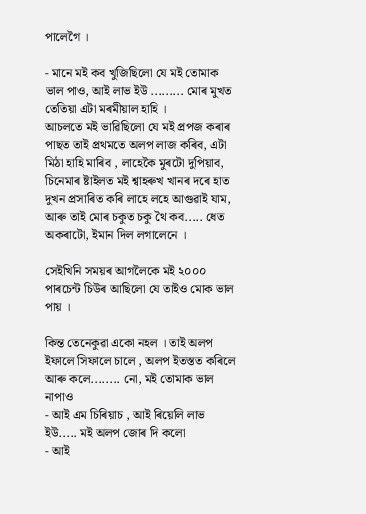পালেগৈ ।

- মানে মই কব খুজিছিলো যে মই তোমাক ভাল পাও, আই লাভ ইউ ......... মোৰ মুখত তেতিয়া এটা মৰমীয়াল হাহি ।
আচলতে মই ভাৱিছিলো যে মই প্ৰপজ কৰাৰ পাছত তাই প্ৰথমতে অলপ লাজ কৰিব, এটা মিঠা হাহি মাৰিব , লাহেকৈ মুৰটো দুপিয়াব, চিনেমাৰ ষ্টাইলত মই শ্বাহৰুখ খানৰ দৰে হাত দুখন প্ৰসাৰিত কৰি লাহে লহে আগুৱাই যাম, আৰু তাই মোৰ চকুত চকু থৈ কব..... ধেত অকৰাটো, ইমান দিল লগালেনে ।

সেইখিনি সময়ৰ আগলৈকে মই ২০০০ পাৰচেন্ট চিউৰ আছিলো যে তাইও মোক ভাল পায় ।

কিন্ত তেনেকুৱা একো নহল । তাই অলপ ইফালে সিফালে চালে , অলপ ইতস্তত কৰিলে আৰু কলে........ নো, মই তোমাক ভাল নাপাও
- আই এম চিৰিয়াচ , আই ৰিয়েলি লাভ ইউ..... মই অলপ জোৰ দি কলো
- আই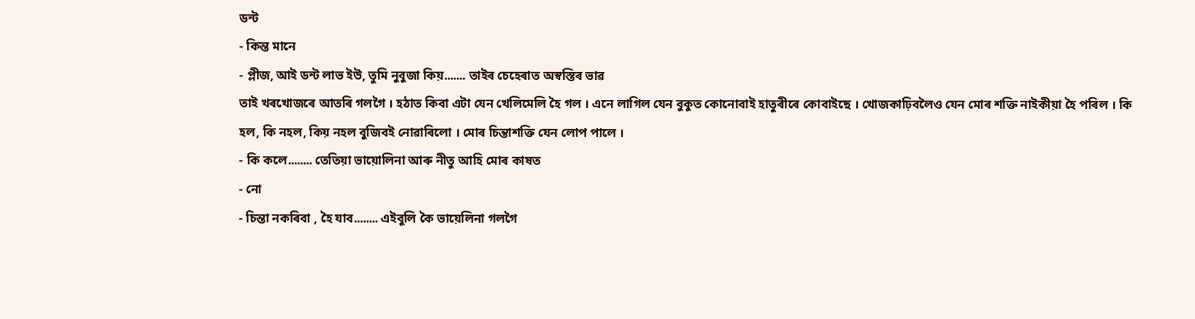ডন্ট
- কিন্ত মানে
- প্লীজ, আই ডন্ট লাভ ইউ, তুমি নুবুজা কিয়....... তাইৰ চেহেৰাত অস্বস্তিৰ ভাৱ
তাই খৰখোজৰে আতৰি গলগৈ । হঠাত কিবা এটা যেন খেলিমেলি হৈ গল । এনে লাগিল যেন বুকুত কোনোবাই হাতুৰীৰে কোবাইছে । খোজকাঢ়িবলৈও যেন মোৰ শক্তি নাইকীয়া হৈ পৰিল । কি হল, কি নহল, কিয় নহল বুজিবই নোৱাৰিলো । মোৰ চিন্তাশক্তি যেন লোপ পালে ।
- কি কলে........ তেতিয়া ভায়োলিনা আৰু নীতু আহি মোৰ কাষত
- নো
- চিন্তা নকৰিবা , হৈ যাব........ এইবুলি কৈ ভায়েলিনা গলগৈ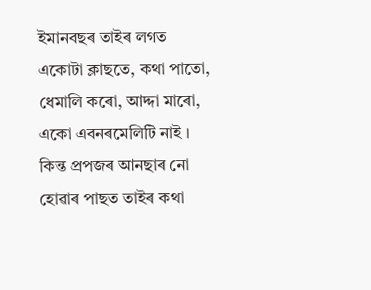ইমানবছৰ তাইৰ লগত একোটা ক্লাছতে, কথা পাতো, ধেমালি কৰো, আদ্দা মাৰো, একো এবনৰমেলিটি নাই । কিন্ত প্ৰপজৰ আনছাৰ নো হোৱাৰ পাছত তাইৰ কথা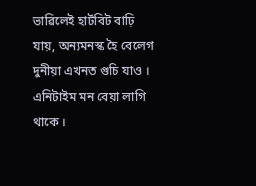ভাৱিলেই হাৰ্টবিট বাঢ়ি যায়, অন্যমনস্ক হৈ বেলেগ দুনীয়া এখনত গুচি যাও । এনিটাইম মন বেয়া লাগি থাকে ।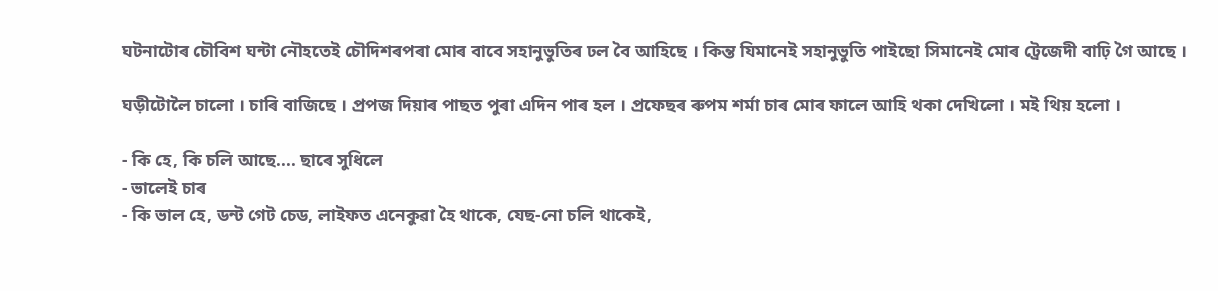ঘটনাটোৰ চৌবিশ ঘন্টা নৌহতেই চৌদিশৰপৰা মোৰ বাবে সহানুভুতিৰ ঢল বৈ আহিছে । কিন্ত যিমানেই সহানুভুতি পাইছো সিমানেই মোৰ ট্ৰেজেদী বাঢ়ি গৈ আছে ।

ঘড়ীটোলৈ চালো । চাৰি বাজিছে । প্ৰপজ দিয়াৰ পাছত পুৰা এদিন পাৰ হল । প্ৰফেছৰ ৰুপম শৰ্মা চাৰ মোৰ ফালে আহি থকা দেখিলো । মই থিয় হলো ।

- কি হে, কি চলি আছে.... ছাৰে সুধিলে
- ভালেই চাৰ
- কি ভাল হে, ডন্ট গেট চেড, লাইফত এনেকুৱা হৈ থাকে, যেছ-নো চলি থাকেই,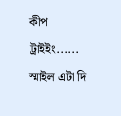কীপ ট্ৰাইইং...... স্মাইল এটা দি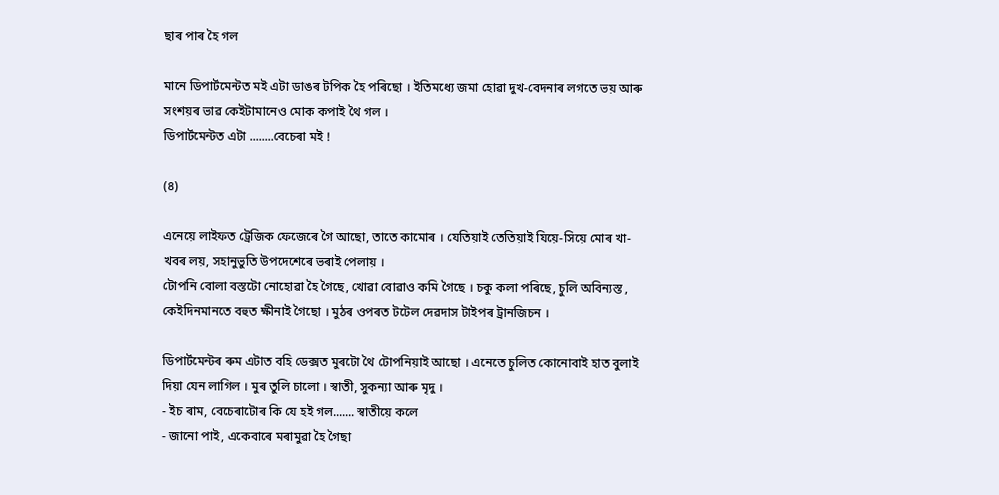ছাৰ পাৰ হৈ গল

মানে ডিপাৰ্টমেন্টত মই এটা ডাঙৰ টপিক হৈ পৰিছো । ইতিমধ্যে জমা হোৱা দুখ-বেদনাৰ লগতে ভয় আৰু সংশয়ৰ ভাৱ কেইটামানেও মোক কপাই থৈ গল ।
ডিপাৰ্টমেন্টত এটা ........বেচেৰা মই !

(৪)

এনেয়ে লাইফত ট্ৰেজিক ফেজেৰে গৈ আছো, তাতে কামোৰ । যেতিয়াই তেতিয়াই যিয়ে-সিয়ে মোৰ খা-খবৰ লয়, সহানুভুতি উপদেশেৰে ভৰাই পেলায় ।
টোপনি বোলা বস্তটো নোহোৱা হৈ গৈছে, খোৱা বোৱাও কমি গৈছে । চকু কলা পৰিছে, চুলি অবিন্যস্ত , কেইদিনমানতে বহুত ক্ষীনাই গৈছো । মুঠৰ ওপৰত টটেল দেৱদাস টাইপৰ ট্ৰানজিচন ।

ডিপাৰ্টমেন্টৰ ৰুম এটাত বহি ডেক্সত মুৰটো থৈ টোপনিয়াই আছো । এনেতে চুলিত কোনোবাই হাত বুলাই দিয়া যেন লাগিল । মুৰ তুলি চালো । স্বাতী, সুকন্যা আৰু মৃদু ।
- ইচ ৰাম, বেচেৰাটোৰ কি যে হই গল....... স্বাতীয়ে কলে
- জানো পাই, একেবাৰে মৰামুৱা হৈ গৈছা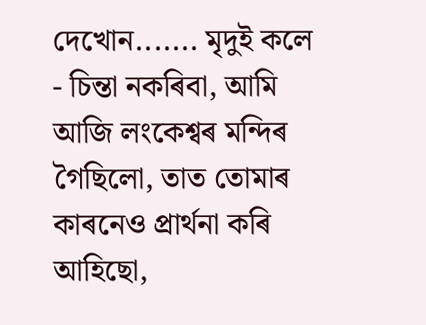দেখোন....... মৃদুই কলে
- চিন্তা নকৰিবা, আমি আজি লংকেশ্বৰ মন্দিৰ গৈছিলো, তাত তোমাৰ কাৰনেও প্ৰাৰ্থনা কৰি আহিছো,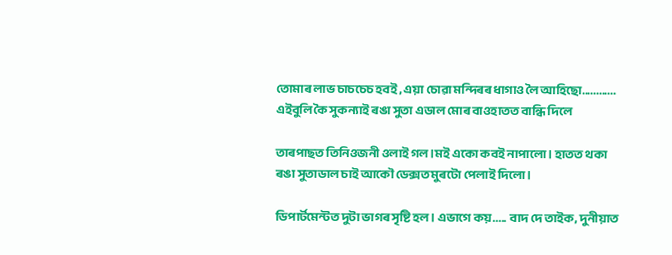তোমাৰ লাভ চাচচেচ হবই , এয়া চোৱা মন্দিৰৰ ধাগাও লৈ আহিছো............ এইবুলি কৈ সুকন্যাই ৰঙা সুতা এডাল মোৰ বাওহাতত বান্ধি দিলে

তাৰপাছত তিনিওজনী ওলাই গল ।মই একো কবই নাপালো । হাতত থকা ৰঙা সুতাডাল চাই আকৌ ডেক্সত মুৰটো পেলাই দিলো ।

ডিপাৰ্টমেন্টত দুটা ভাগৰ সৃষ্টি হল । এভাগে কয়..... বাদ দে তাইক, দুনীয়াত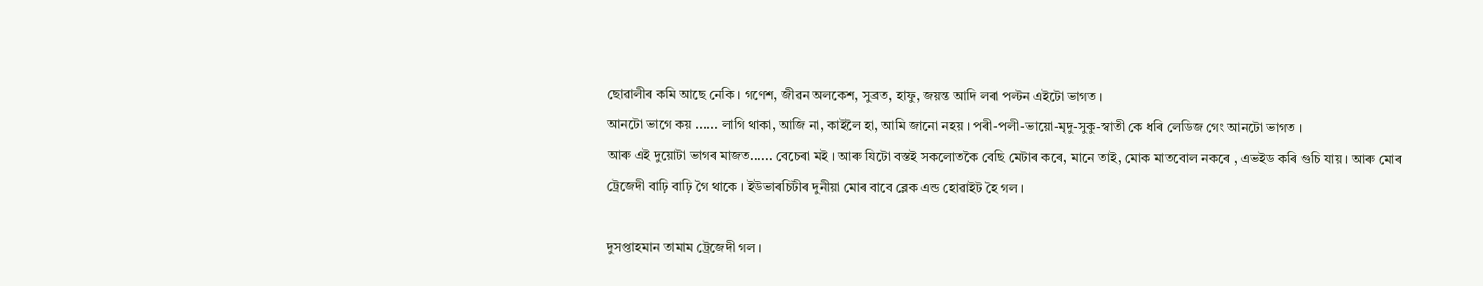ছোৱালীৰ কমি আছে নেকি । গণেশ, জীৱন অলকেশ, সুব্ৰত, হাফু, জয়ন্ত আদি লৰা পল্টন এইটো ভাগত ।
আনটো ভাগে কয় ...... লাগি থাকা, আজি না, কাইলৈ হা, আমি জানো নহয় । পৰী-পলী-ভায়ো-মৃদু-সুকু-স্বাতী কে ধৰি লেডিজ গেং আনটো ভাগত ।
আৰু এই দুয়োটা ভাগৰ মাজত...... বেচেৰা মই । আৰু যিটো বস্তই সকলোতকৈ বেছি মেটাৰ কৰে, মানে তাই, মোক মাতবোল নকৰে , এভইড কৰি গুচি যায় । আৰু মোৰ ট্ৰেজেদী বাঢ়ি বাঢ়ি গৈ থাকে । ইউভাৰচিটীৰ দুনীয়া মোৰ বাবে ব্লেক এন্ড হোৱাইট হৈ গল ।

দুসপ্তাহমান তামাম ট্ৰেজেদী গল ।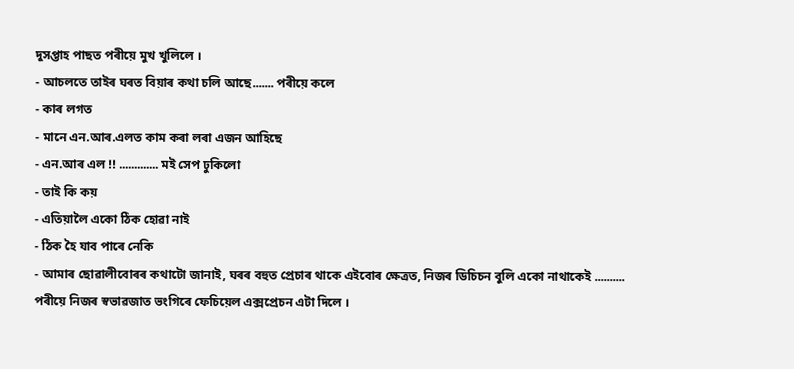দুসপ্তাহ পাছত পৰীয়ে মুখ খুলিলে ।
- আচলতে তাইৰ ঘৰত বিয়াৰ কথা চলি আছে....... পৰীয়ে কলে
- কাৰ লগত
- মানে এন.আৰ.এলত কাম কৰা লৰা এজন আহিছে
- এন.আৰ এল !! ............. মই সেপ ঢুকিলো
- তাই কি কয়
- এতিয়ালৈ একো ঠিক হোৱা নাই
- ঠিক হৈ যাব পাৰে নেকি
- আমাৰ ছোৱালীবোৰৰ কথাটো জানাই, ঘৰৰ বহুত প্ৰেচাৰ থাকে এইবোৰ ক্ষেত্ৰত, নিজৰ ডিচিচন বুলি একো নাথাকেই .......... পৰীয়ে নিজৰ স্বভাৱজাত ভংগিৰে ফেচিয়েল এক্সপ্ৰেচন এটা দিলে ।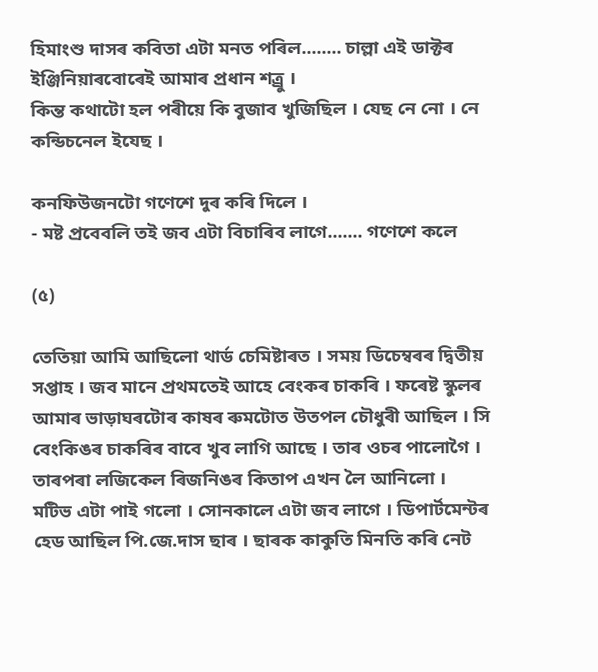হিমাংশু দাসৰ কবিতা এটা মনত পৰিল........ চাল্লা এই ডাক্টৰ ইঞ্জিনিয়াৰবোৰেই আমাৰ প্ৰধান শত্ৰ্ৰু ।
কিন্ত কথাটো হল পৰীয়ে কি বুজাব খুজিছিল । যেছ নে নো । নে কন্ডিচনেল ইযেছ ।

কনফিউজনটো গণেশে দুৰ কৰি দিলে ।
- মষ্ট প্ৰবেবলি তই জব এটা বিচাৰিব লাগে....... গণেশে কলে

(৫)

তেতিয়া আমি আছিলো থাৰ্ড চেমিষ্টাৰত । সময় ডিচেম্বৰৰ দ্বিতীয় সপ্তাহ । জব মানে প্ৰথমতেই আহে বেংকৰ চাকৰি । ফৰেষ্ট স্কুলৰ আমাৰ ভাড়াঘৰটোৰ কাষৰ ৰুমটোত উতপল চৌধুৰী আছিল । সি বেংকিঙৰ চাকৰিৰ বাবে খুব লাগি আছে । তাৰ ওচৰ পালোগৈ । তাৰপৰা লজিকেল ৰিজনিঙৰ কিতাপ এখন লৈ আনিলো ।
মটিভ এটা পাই গলো । সোনকালে এটা জব লাগে । ডিপাৰ্টমেন্টৰ হেড আছিল পি.জে.দাস ছাৰ । ছাৰক কাকুতি মিনতি কৰি নেট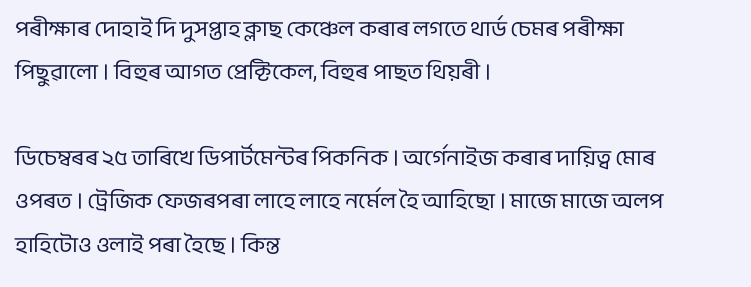পৰীক্ষাৰ দোহাই দি দুসপ্তাহ ক্লাছ কেঞ্চেল কৰাৰ লগতে থাৰ্ড চেমৰ পৰীক্ষা পিছুৱালো । বিহুৰ আগত প্ৰেক্টিকেল, বিহুৰ পাছত থিয়ৰী ।

ডিচেম্বৰৰ ২৫ তাৰিখে ডিপাৰ্টমেন্টৰ পিকনিক । অৰ্গেনাইজ কৰাৰ দায়িত্ব মোৰ ওপৰত । ট্ৰেজিক ফেজৰপৰা লাহে লাহে নৰ্মেল হৈ আহিছো । মাজে মাজে অলপ হাহিটোও ওলাই পৰা হৈছে । কিন্ত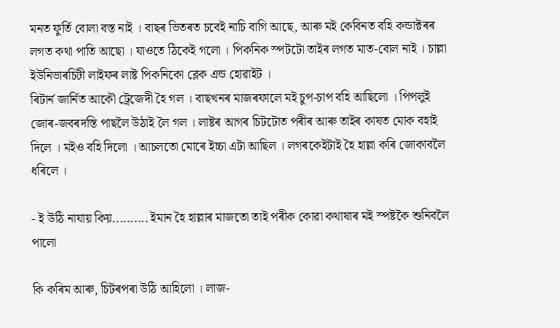মনত ফুৰ্তি বোলা বস্ত নাই । বাছৰ ভিতৰত চবেই নাচি বাগি আছে, আৰু মই কেবিনত বহি কন্ডাক্টৰৰ লগত কথা পাতি আছো । যাওতে ঠিকেই গলো । পিকনিক স্পটটো তাইৰ লগত মাত-বোল নাই । চাল্লা ইউনিভাৰচিটী লাইফৰ লাষ্ট পিকনিকো ব্লেক এন্ড হোৱাইট ।
ৰিটাৰ্ন জাৰ্নিত আকৌ ট্ৰেজেদী হৈ গল । বাছখনৰ মাজৰফালে মই চুপ-চাপ বহি আছিলো । পিপলুই জোৰ-জবৰদস্তি পাছলৈ উঠাই লৈ গল । লাষ্টৰ আগৰ চিটটোত পৰীৰ আৰু তাইৰ কাষত মোক বহাই দিলে । মইও বহি দিলো । আচলতো মোৰে ইচ্চা এটা আছিল । লগৰকেইটাই হৈ হাল্লা কৰি জোকাবলৈ ধৰিলে ।

- ই উঠি নাযায় কিয়.......... ইমান হৈ হাল্লাৰ মাজতো তাই পৰীক কোৱা কথাষাৰ মই স্পষ্টকৈ শুনিবলৈ পালো

কি কৰিম আৰু, চিটৰপৰা উঠি আহিলো । লাজ-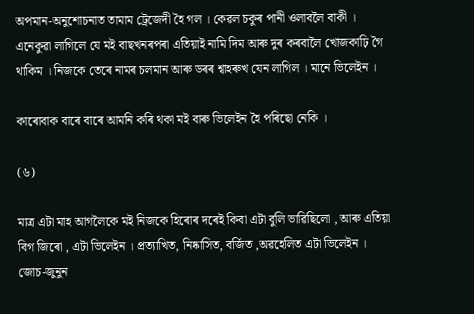অপমান-অনুশোচনাত তামাম ট্ৰেজেদী হৈ গল । কেৱল চকুৰ পানী ওলাবলৈ বাকী । এনেকুৱা লাগিলে যে মই বাছখনৰপৰা এতিয়াই নামি দিম আৰু দুৰ কৰবালৈ খোজকাঢ়ি গৈ থাকিম । নিজকে তেৰে নামৰ চলমান আৰু ডৰৰ শ্বাহৰুখ যেন লাগিল । মানে ভিলেইন ।

কাৰোবাক বাৰে বাৰে আমনি কৰি থকা মই বাৰু ভিলেইন হৈ পৰিছো নেকি ।

(৬)

মাত্ৰ এটা মাহ আগলৈকে মই নিজকে হিৰোৰ দৰেই কিবা এটা বুলি ভাৱিছিলো , আৰু এতিয়া বিগ জিৰো , এটা ভিলেইন । প্ৰত্যাখিত, নিষ্কাসিত, বৰ্জিত ,অৱহেলিত এটা ভিলেইন । জোচ-জুনুন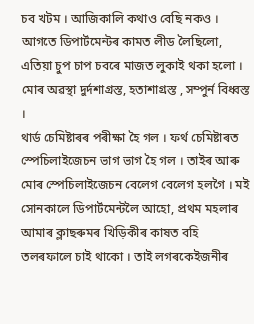চব খটম । আজিকালি কথাও বেছি নকও । আগতে ডিপাৰ্টমেন্টৰ কামত লীড লৈছিলো, এতিয়া চুপ চাপ চবৰে মাজত লুকাই থকা হলো । মোৰ অৱস্থা দুৰ্দশাগ্ৰস্ত, হতাশাগ্ৰস্ত , সম্পুৰ্ন বিধ্বস্ত ।
থাৰ্ড চেমিষ্টাৰৰ পৰীক্ষা হৈ গল । ফৰ্থ চেমিষ্টাৰত স্পেচিলাইজেচন ভাগ ভাগ হৈ গল । তাইৰ আৰু মোৰ স্পেচিলাইজেচন বেলেগ বেলেগ হলগৈ । মই সোনকালে ডিপাৰ্টমেন্টলৈ আহো, প্ৰথম মহলাৰ আমাৰ ক্লাছৰুমৰ খিড়িকীৰ কাষত বহি তলৰফালে চাই থাকো । তাই লগৰকেইজনীৰ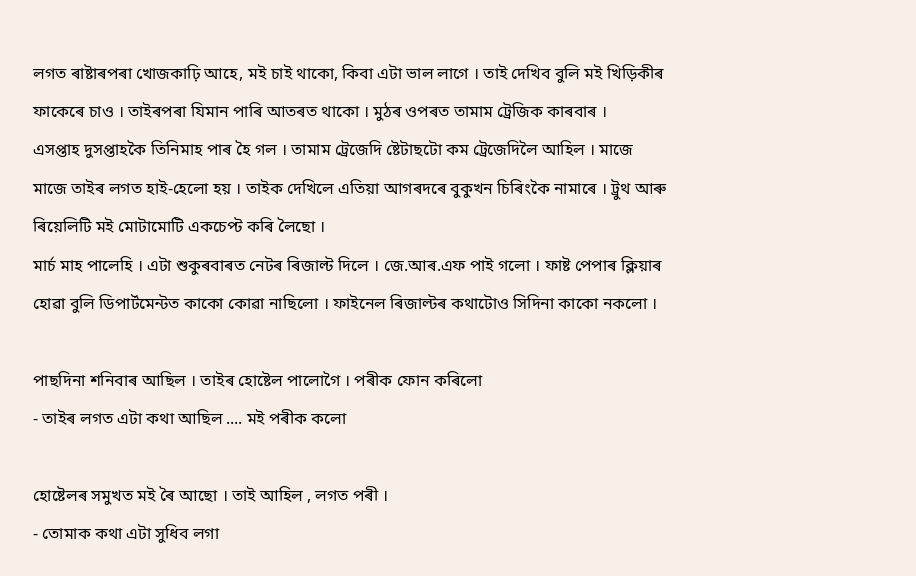লগত ৰাষ্টাৰপৰা খোজকাঢ়ি আহে, মই চাই থাকো, কিবা এটা ভাল লাগে । তাই দেখিব বুলি মই খিড়িকীৰ ফাকেৰে চাও । তাইৰপৰা যিমান পাৰি আতৰত থাকো । মুঠৰ ওপৰত তামাম ট্ৰেজিক কাৰবাৰ ।
এসপ্তাহ দুসপ্তাহকৈ তিনিমাহ পাৰ হৈ গল । তামাম ট্ৰেজেদি ষ্টেটাছটো কম ট্ৰেজেদিলৈ আহিল । মাজে মাজে তাইৰ লগত হাই-হেলো হয় । তাইক দেখিলে এতিয়া আগৰদৰে বুকুখন চিৰিংকৈ নামাৰে । ট্ৰুথ আৰু ৰিয়েলিটি মই মোটামোটি একচেপ্ট কৰি লৈছো ।
মাৰ্চ মাহ পালেহি । এটা শুকুৰবাৰত নেটৰ ৰিজাল্ট দিলে । জে.আৰ.এফ পাই গলো । ফাষ্ট পেপাৰ ক্লিয়াৰ হোৱা বুলি ডিপাৰ্টমেন্টত কাকো কোৱা নাছিলো । ফাইনেল ৰিজাল্টৰ কথাটোও সিদিনা কাকো নকলো ।

পাছদিনা শনিবাৰ আছিল । তাইৰ হোষ্টেল পালোগৈ । পৰীক ফোন কৰিলো
- তাইৰ লগত এটা কথা আছিল .... মই পৰীক কলো

হোষ্টেলৰ সমুখত মই ৰৈ আছো । তাই আহিল , লগত পৰী ।
- তোমাক কথা এটা সুধিব লগা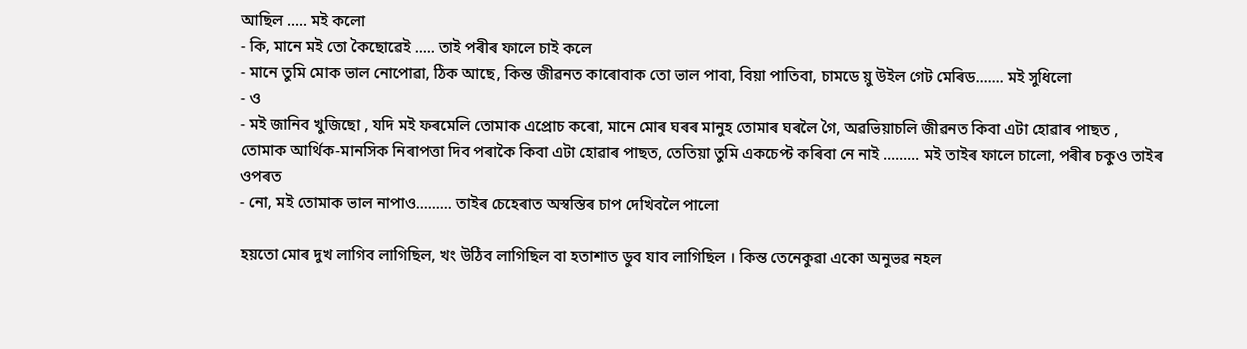আছিল ..... মই কলো
- কি, মানে মই তো কৈছোৱেই ..... তাই পৰীৰ ফালে চাই কলে
- মানে তুমি মোক ভাল নোপোৱা, ঠিক আছে, কিন্ত জীৱনত কাৰোবাক তো ভাল পাবা, বিয়া পাতিবা, চামডে য়ু উইল গেট মেৰিড....... মই সুধিলো
- ও
- মই জানিব খুজিছো , যদি মই ফৰমেলি তোমাক এপ্ৰোচ কৰো, মানে মোৰ ঘৰৰ মানুহ তোমাৰ ঘৰলৈ গৈ, অৱভিয়াচলি জীৱনত কিবা এটা হোৱাৰ পাছত , তোমাক আৰ্থিক-মানসিক নিৰাপত্তা দিব পৰাকৈ কিবা এটা হোৱাৰ পাছত, তেতিয়া তুমি একচেপ্ট কৰিবা নে নাই ......... মই তাইৰ ফালে চালো, পৰীৰ চকুও তাইৰ ওপৰত
- নো, মই তোমাক ভাল নাপাও......... তাইৰ চেহেৰাত অস্বস্তিৰ চাপ দেখিবলৈ পালো

হয়তো মোৰ দুখ লাগিব লাগিছিল, খং উঠিব লাগিছিল বা হতাশাত ডুব যাব লাগিছিল । কিন্ত তেনেকুৱা একো অনুভৱ নহল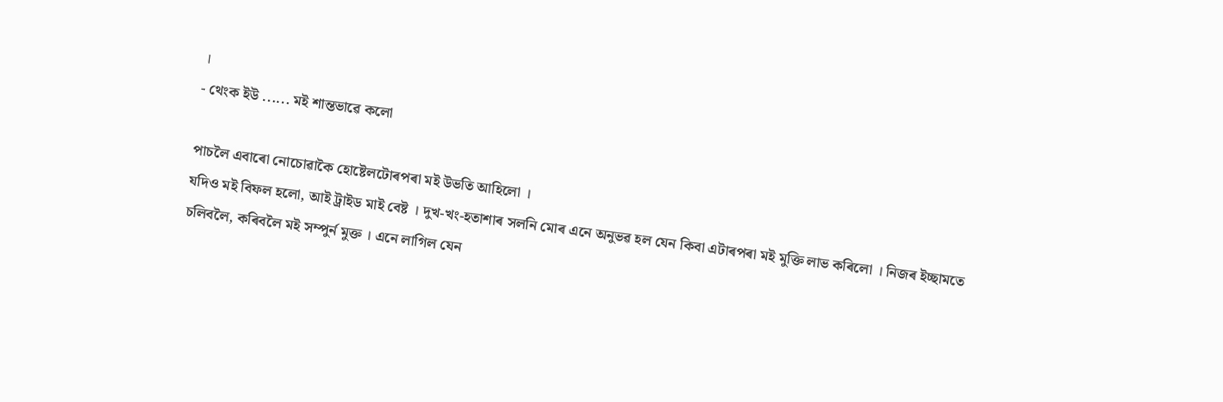।
- থেংক ইউ ...... মই শান্তভাৱে কলো

পাচলৈ এবাৰো নোচোৱাকৈ হোষ্টেলটোৰপৰা মই উভতি আহিলো ।
যদিও মই বিফল হলো, আই ট্ৰাইড মাই বেষ্ট । দুখ-খং-হতাশাৰ সলনি মোৰ এনে অনুভৱ হল যেন কিবা এটাৰপৰা মই মুক্তি লাভ কৰিলো । নিজৰ ইচ্ছামতে চলিবলৈ, কৰিবলৈ মই সম্পুৰ্ন মুক্ত । এনে লাগিল যেন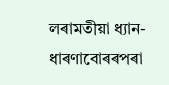লৰামতীয়া ধ্যান-ধাৰণাবোৰৰপৰা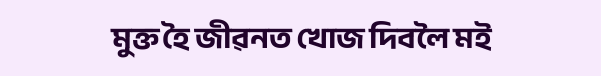মুক্ত হৈ জীৱনত খোজ দিবলৈ মই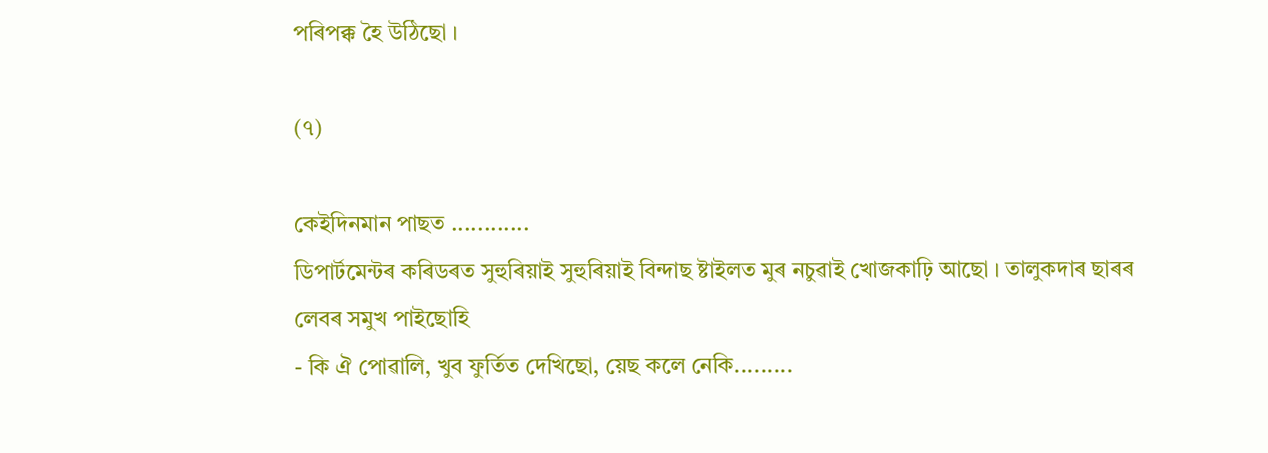পৰিপক্ক হৈ উঠিছো ।

(৭)

কেইদিনমান পাছত ............
ডিপাৰ্টমেন্টৰ কৰিডৰত সুহুৰিয়াই সুহুৰিয়াই বিন্দাছ ষ্টাইলত মুৰ নচুৱাই খোজকাঢ়ি আছো । তালুকদাৰ ছাৰৰ লেবৰ সমুখ পাইছোহি
- কি ঐ পোৱালি, খুব ফুৰ্তিত দেখিছো, য়েছ কলে নেকি.........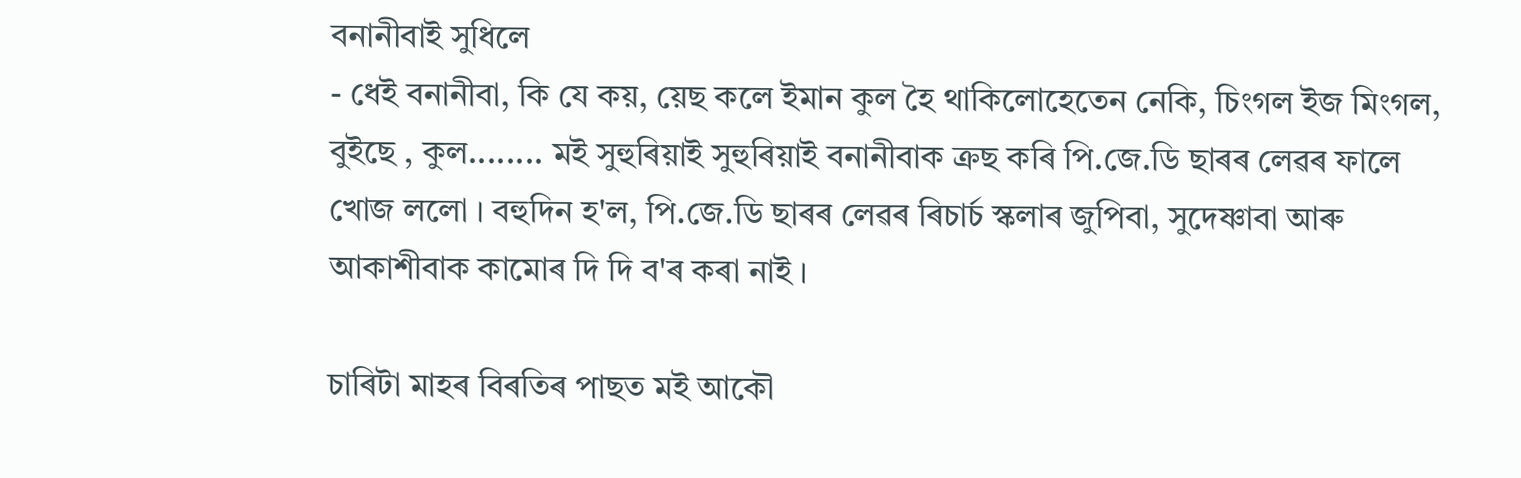বনানীবাই সুধিলে
- ধেই বনানীবা, কি যে কয়, য়েছ কলে ইমান কুল হৈ থাকিলোহেতেন নেকি, চিংগল ইজ মিংগল, বুইছে , কুল........ মই সুহুৰিয়াই সুহুৰিয়াই বনানীবাক ক্ৰছ কৰি পি.জে.ডি ছাৰৰ লেৱৰ ফালে খোজ ললো । বহুদিন হ'ল, পি.জে.ডি ছাৰৰ লেৱৰ ৰিচাৰ্চ স্কলাৰ জুপিবা, সুদেষ্ণাবা আৰু আকাশীবাক কামোৰ দি দি ব'ৰ কৰা নাই ।

চাৰিটা মাহৰ বিৰতিৰ পাছত মই আকৌ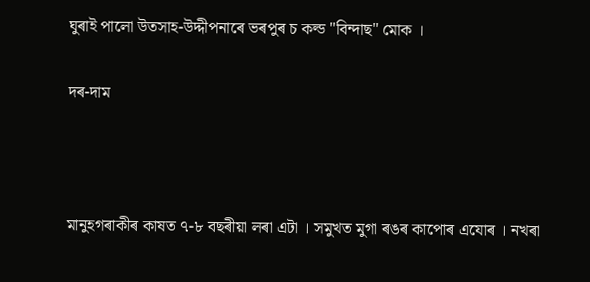ঘুৰাই পালো উতসাহ-উদ্দীপনাৰে ভৰপুৰ চ কল্ড "বিন্দাছ" মোক ।

দৰ-দাম



মানুহগৰাকীৰ কাষত ৭-৮ বছৰীয়া লৰা এটা । সমুখত মুগা ৰঙৰ কাপোৰ এযোৰ । নখৰা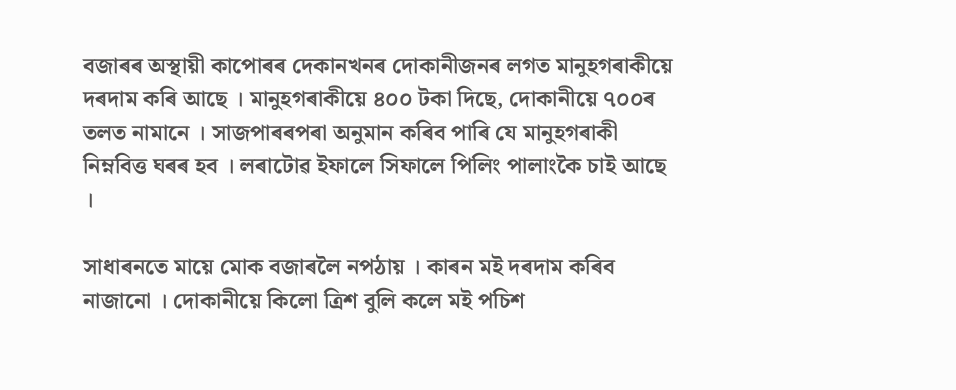বজাৰৰ অস্থায়ী কাপোৰৰ দেকানখনৰ দোকানীজনৰ লগত মানুহগৰাকীয়ে দৰদাম কৰি আছে । মানুহগৰাকীয়ে ৪০০ টকা দিছে, দোকানীয়ে ৭০০ৰ তলত নামানে । সাজপাৰৰপৰা অনুমান কৰিব পাৰি যে মানুহগৰাকী নিম্নবিত্ত ঘৰৰ হব । লৰাটোৱ ইফালে সিফালে পিলিং পালাংকৈ চাই আছে ।

সাধাৰনতে মায়ে মোক বজাৰলৈ নপঠায় । কাৰন মই দৰদাম কৰিব নাজানো । দোকানীয়ে কিলো ত্ৰিশ বুলি কলে মই পচিশ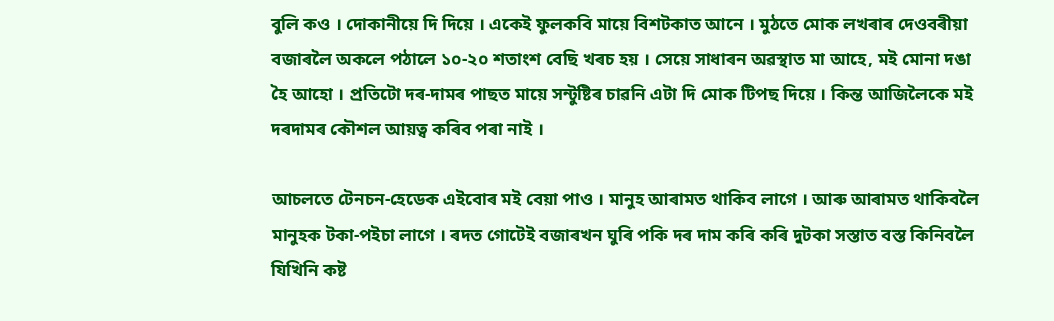বুলি কও । দোকানীয়ে দি দিয়ে । একেই ফুলকবি মায়ে বিশটকাত আনে । মুঠতে মোক লখৰাৰ দেওবৰীয়া বজাৰলৈ অকলে পঠালে ১০-২০ শতাংশ বেছি খৰচ হয় । সেয়ে সাধাৰন অৱস্থাত মা আহে, মই মোনা দঙা হৈ আহো । প্ৰতিটো দৰ-দামৰ পাছত মায়ে সন্টুষ্টিৰ চাৱনি এটা দি মোক টিপছ দিয়ে । কিন্ত আজিলৈকে মই দৰদামৰ কৌশল আয়ত্ব কৰিব পৰা নাই ।

আচলতে টেনচন-হেডেক এইবোৰ মই বেয়া পাও । মানুহ আৰামত থাকিব লাগে । আৰু আৰামত থাকিবলৈ মানুহক টকা-পইচা লাগে । ৰদত গোটেই বজাৰখন ঘুৰি পকি দৰ দাম কৰি কৰি দুটকা সস্তাত বস্ত কিনিবলৈ যিখিনি কষ্ট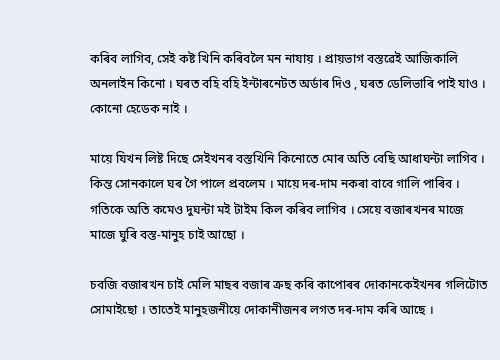কৰিব লাগিব, সেই কষ্ট খিনি কৰিবলৈ মন নাযায় । প্ৰায়ভাগ বস্তৱেই আজিকালি অনলাইন কিনো । ঘৰত বহি বহি ইন্টাৰনেটত অৰ্ডাৰ দিও , ঘৰত ডেলিভাৰি পাই যাও । কোনো হেডেক নাই ।

মায়ে যিখন লিষ্ট দিছে সেইখনৰ বস্তখিনি কিনোতে মোৰ অতি বেছি আধাঘন্টা লাগিব । কিন্ত সোনকালে ঘৰ গৈ পালে প্ৰবলেম । মায়ে দৰ-দাম নকৰা বাবে গালি পাৰিব । গতিকে অতি কমেও দুঘন্টা মই টাইম কিল কৰিব লাগিব । সেয়ে বজাৰখনৰ মাজে মাজে ঘুৰি বস্ত-মানুহ চাই আছো ।

চবজি বজাৰখন চাই মেলি মাছৰ বজাৰ ক্ৰছ কৰি কাপোৰৰ দোকানকেইখনৰ গলিটোত সোমাইছো । তাতেই মানুহজনীয়ে দোকানীজনৰ লগত দৰ-দাম কৰি আছে ।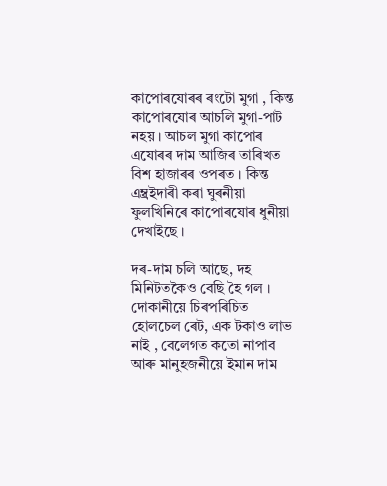কাপোৰযোৰৰ ৰংটো মুগা , কিন্ত কাপোৰযোৰ আচলি মুগা-পাট নহয় । আচল মুগা কাপোৰ এযোৰৰ দাম আজিৰ তাৰিখত বিশ হাজাৰৰ ওপৰত । কিন্ত এম্ব্ৰইদাৰী কৰা ঘুৰনীয়া ফুলখিনিৰে কাপোৰযোৰ ধুনীয়া দেখাইছে ।

দৰ-দাম চলি আছে, দহ মিনিটতকৈও বেছি হৈ গল । দোকানীয়ে চিৰপৰিচিত হোলচেল ৰেট, এক টকাও লাভ নাই , বেলেগত কতো নাপাব আৰু মানুহজনীয়ে ইমান দাম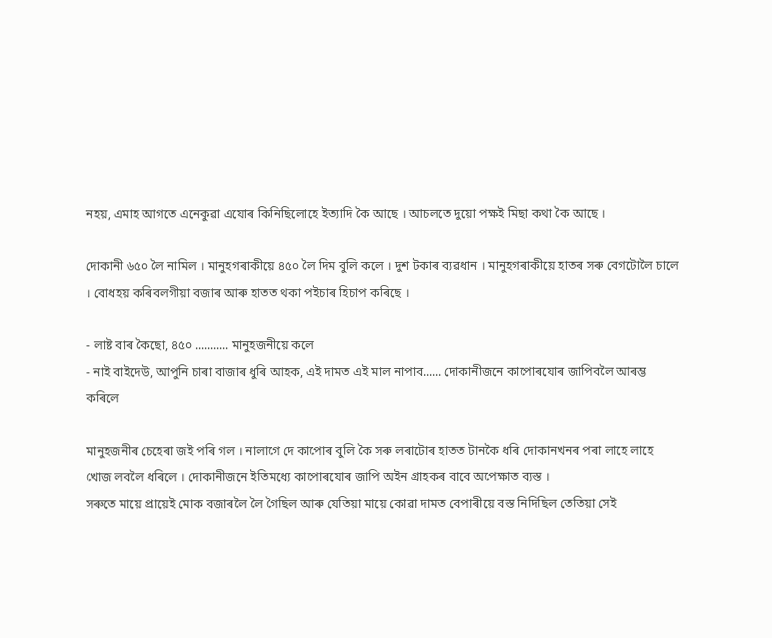নহয়, এমাহ আগতে এনেকুৱা এযোৰ কিনিছিলোহে ইত্যাদি কৈ আছে । আচলতে দুয়ো পক্ষই মিছা কথা কৈ আছে ।

দোকানী ৬৫০ লৈ নামিল । মানুহগৰাকীয়ে ৪৫০ লৈ দিম বুলি কলে । দুশ টকাৰ ব্যৱধান । মানুহগৰাকীয়ে হাতৰ সৰু বেগটোলৈ চালে । বোধহয় কৰিবলগীয়া বজাৰ আৰু হাতত থকা পইচাৰ হিচাপ কৰিছে ।

- লাষ্ট বাৰ কৈছো, ৪৫০ ........... মানুহজনীয়ে কলে
- নাই বাইদেউ, আপুনি চাৰা বাজাৰ ধুৰি আহক, এই দামত এই মাল নাপাব...... দোকানীজনে কাপোৰযোৰ জাপিবলৈ আৰম্ভ কৰিলে

মানুহজনীৰ চেহেৰা জই পৰি গল । নালাগে দে কাপোৰ বুলি কৈ সৰু লৰাটোৰ হাতত টানকৈ ধৰি দোকানখনৰ পৰা লাহে লাহে খোজ লবলৈ ধৰিলে । দোকানীজনে ইতিমধ্যে কাপোৰযোৰ জাপি অইন গ্ৰাহকৰ বাবে অপেক্ষাত ব্যস্ত ।
সৰুতে মায়ে প্ৰায়েই মোক বজাৰলৈ লৈ গৈছিল আৰু যেতিয়া মায়ে কোৱা দামত বেপাৰীয়ে বস্ত নিদিছিল তেতিয়া সেই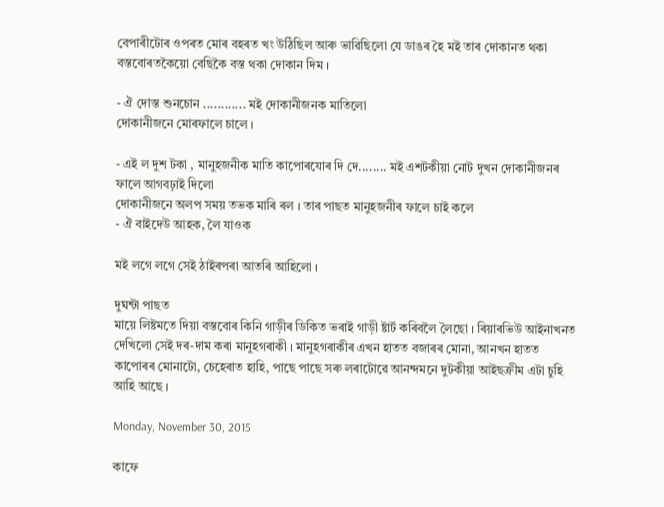বেপাৰীটোৰ ওপৰত মোৰ বহৰত খং উঠিছিল আৰু ভাৱিছিলো যে ডাঙৰ হৈ মই তাৰ দোকানত থকা বস্তবোৰতকৈয়ো বেছিকৈ বস্ত থকা দোকান দিম ।

- ঐ দোস্ত শুনচোন ............ মই দোকানীজনক মাতিলো
দোকানীজনে মোৰফালে চালে ।

- এই ল দুশ টকা , মানুহজনীক মাতি কাপোৰযোৰ দি দে........ মই এশটকীয়া নোট দুখন দোকানীজনৰ ফালে আগবঢ়াই দিলো
দোকানীজনে অলপ সময় তভক মাৰি ৰল । তাৰ পাছত মানুহজনীৰ ফালে চাই কলে
- ঐ বাইদেউ আহক, লৈ যাওক

মই লগে লগে সেই ঠাইৰপৰা আতৰি আহিলো ।

দুঘন্টা পাছত
মায়ে লিষ্টমতে দিয়া বস্তবোৰ কিনি গাড়ীৰ ডিকিত ভৰাই গাড়ী ষ্টাৰ্ট কৰিবলৈ লৈছো । ৰিয়াৰভিউ আইনাখনত দেখিলো সেই দৰ-দাম কৰা মানুহগৰাকী । মানুহগৰাকীৰ এখন হাতত বজাৰৰ মোনা, আনখন হাতত কাপোৰৰ মোনাটো, চেহেৰাত হাহি, পাছে পাছে সৰু লৰাটোৱে আনন্দমনে দুটকীয়া আইছক্ৰীম এটা চুহি আহি আছে ।

Monday, November 30, 2015

কাফে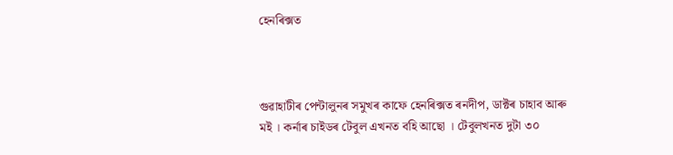হেনৰিক্সত



গুৱাহাটীৰ পেন্টালুনৰ সমুখৰ কাফে হেনৰিক্সত ৰনদীপ, ডাক্টৰ চাহাব আৰু মই । কৰ্নাৰ চাইডৰ টেবুল এখনত বহি আছো । টেবুলখনত দুটা ৩০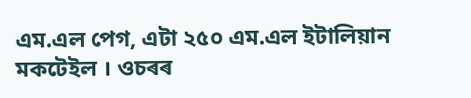এম.এল পেগ, এটা ২৫০ এম.এল ইটালিয়ান মকটেইল । ওচৰৰ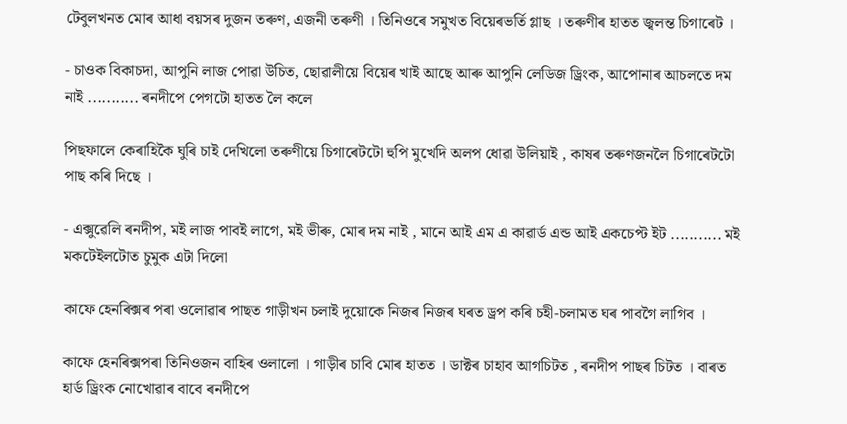টেবুলখনত মোৰ আধা বয়সৰ দুজন তৰুণ, এজনী তৰুণী । তিনিওৰে সমুখত বিয়েৰভৰ্তি গ্লাছ । তৰুণীৰ হাতত জ্বলন্ত চিগাৰেট ।

- চাওক বিকাচদা, আপুনি লাজ পোৱা উচিত, ছোৱালীয়ে বিয়েৰ খাই আছে আৰু আপুনি লেডিজ ড্ৰিংক, আপোনাৰ আচলতে দম নাই ........... ৰনদীপে পেগটো হাতত লৈ কলে

পিছফালে কেৰাহিকৈ ঘুৰি চাই দেখিলো তৰুণীয়ে চিগাৰেটটো হুপি মুখেদি অলপ ধোৱা উলিয়াই , কাষৰ তৰুণজনলৈ চিগাৰেটটো পাছ কৰি দিছে ।

- এক্সুৱেলি ৰনদীপ, মই লাজ পাবই লাগে, মই ভীৰু, মোৰ দম নাই , মানে আই এম এ কাৱাৰ্ড এন্ড আই একচেপ্ট ইট ........... মই মকটেইলটোত চুমুক এটা দিলো

কাফে হেনৰিক্সৰ পৰা ওলোৱাৰ পাছত গাড়ীখন চলাই দুয়োকে নিজৰ নিজৰ ঘৰত ড্ৰপ কৰি চহী-চলামত ঘৰ পাবগৈ লাগিব ।

কাফে হেনৰিক্সপৰা তিনিওজন বাহিৰ ওলালো । গাড়ীৰ চাবি মোৰ হাতত । ডাক্টৰ চাহাব আগচিটত , ৰনদীপ পাছৰ চিটত । বাৰত হাৰ্ড ড্ৰিংক নোখোৱাৰ বাবে ৰনদীপে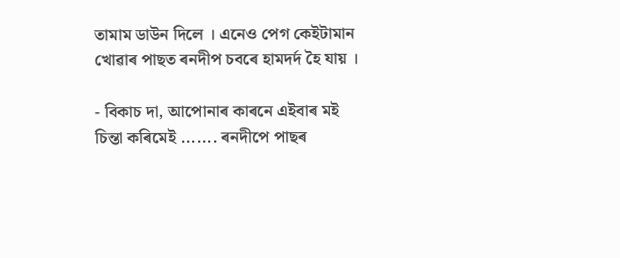তামাম ডাউন দিলে । এনেও পেগ কেইটামান খোৱাৰ পাছত ৰনদীপ চবৰে হামদৰ্দ হৈ যায় ।

- বিকাচ দা, আপোনাৰ কাৰনে এইবাৰ মই চিন্তা কৰিমেই ....... ৰনদীপে পাছৰ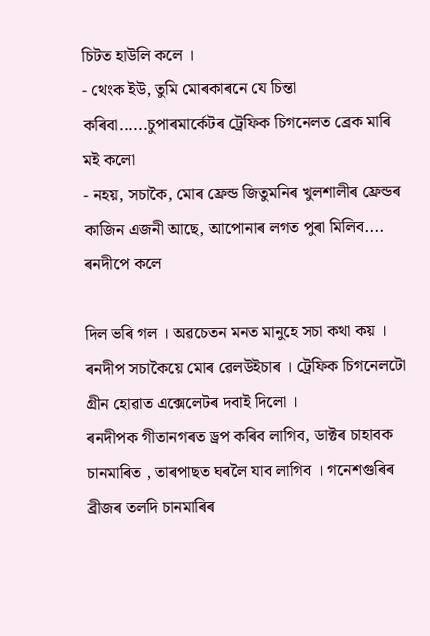চিটত হাউলি কলে ।
- থেংক ইউ, তুমি মোৰকাৰনে যে চিন্তা কৰিবা......চুপাৰমাৰ্কেটৰ ট্ৰেফিক চিগনেলত ব্ৰেক মাৰি মই কলো
- নহয়, সচাকৈ, মোৰ ফ্ৰেন্ড জিতুমনিৰ খুলশালীৰ ফ্ৰেন্ডৰ কাজিন এজনী আছে, আপোনাৰ লগত পুৰা মিলিব.... ৰনদীপে কলে

দিল ভৰি গল । অৱচেতন মনত মানুহে সচা কথা কয় । ৰনদীপ সচাকৈয়ে মোৰ ৱেলউইচাৰ । ট্ৰেফিক চিগনেলটো গ্ৰীন হোৱাত এক্সেলেটৰ দবাই দিলো ।
ৰনদীপক গীতানগৰত ড্ৰপ কৰিব লাগিব, ডাক্টৰ চাহাবক চানমাৰিত , তাৰপাছত ঘৰলৈ যাব লাগিব । গনেশগুৰিৰ ব্ৰীজৰ তলদি চানমাৰিৰ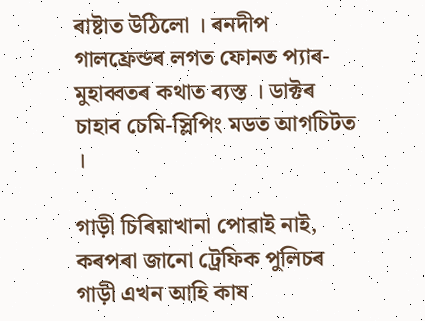ৰাষ্টাত উঠিলো । ৰনদীপ গালফ্ৰেন্ডৰ লগত ফোনত প্যাৰ-মুহাব্বতৰ কথাত ব্যস্ত । ডাক্টৰ চাহাব চেমি-স্লিপিং মডত আগচিটত ।

গাড়ী চিৰিয়াখানা পোৱাই নাই, কৰপৰা জানো ট্ৰেফিক পুলিচৰ গাড়ী এখন আহি কাষ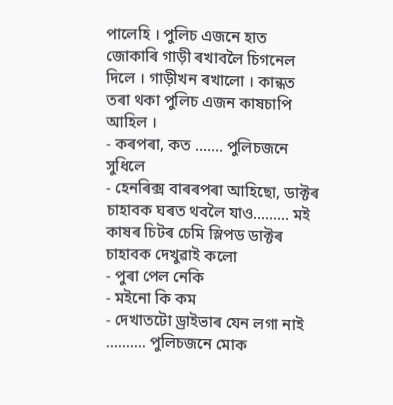পালেহি । পুলিচ এজনে হাত জোকাৰি গাড়ী ৰখাবলৈ চিগনেল দিলে । গাড়ীখন ৰখালো । কান্ধত তৰা থকা পুলিচ এজন কাষচাপি আহিল ।
- কৰপৰা, কত ....... পুলিচজনে সুধিলে
- হেনৰিক্স বাৰৰপৰা আহিছো, ডাক্টৰ চাহাবক ঘৰত থবলৈ যাও......... মই কাষৰ চিটৰ চেমি স্লিপড ডাক্টৰ চাহাবক দেখুৱাই কলো
- পুৰা পেল নেকি
- মইনো কি কম
- দেখাতটো ড্ৰাইভাৰ যেন লগা নাই .......... পুলিচজনে মোক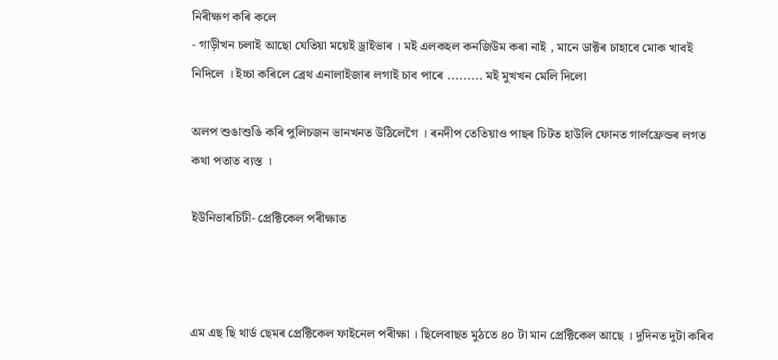নিৰীক্ষণ কৰি কলে
- গাড়ীখন চলাই আছো যেতিয়া ময়েই ড্ৰাইভাৰ । মই এলকহল কনজিউম কৰা নাই , মানে ডাক্টৰ চাহাবে মোক খাবই নিদিলে । ইচ্চা কৰিলে ব্ৰেথ এনালাইজাৰ লগাই চাব পাৰে ......... মই মুখখন মেলি দিলো

অলপ শুঙাশুঙি কৰি পুলিচজন ভানখনত উঠিলেগৈ । ৰনদীপ তেতিয়াও পাছৰ চিটত হাউলি ফোনত গাৰ্লফ্ৰেন্ডৰ লগত কথা পতাত ব্যস্ত ।

ইউনিভাৰচিটী- প্ৰেক্টিকেল পৰীক্ষাত



এম এছ ছি থাৰ্ড ছেমৰ প্ৰেক্টিকেল ফাইনেল পৰীক্ষা । ছিলেবাছত মুঠতে ৪০ টা মান প্ৰেক্টিকেল আছে । দুদিনত দুটা কৰিব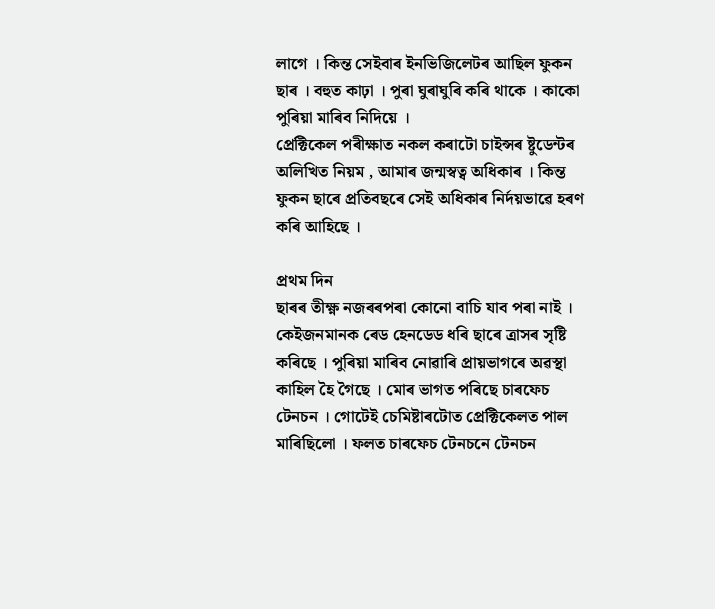লাগে । কিন্ত সেইবাৰ ইনভিজিলেটৰ আছিল ফুকন ছাৰ । বহুত কাঢ়া । পুৰা ঘুৰাঘুৰি কৰি থাকে । কাকো পুৰিয়া মাৰিব নিদিয়ে ।
প্ৰেক্টিকেল পৰীক্ষাত নকল কৰাটো চাইন্সৰ ষ্টুডেন্টৰ অলিখিত নিয়ম , আমাৰ জন্মস্বত্ব অধিকাৰ । কিন্ত ফুকন ছাৰে প্ৰতিবছৰে সেই অধিকাৰ নিৰ্দয়ভাৱে হৰণ কৰি আহিছে ।

প্ৰথম দিন
ছাৰৰ তীক্ষ্ণ নজৰৰপৰা কোনো বাচি যাব পৰা নাই । কেইজনমানক ৰেড হেনডেড ধৰি ছাৰে ত্ৰাসৰ সৃষ্টি কৰিছে । পুৰিয়া মাৰিব নোৱাৰি প্ৰায়ভাগৰে অৱস্থা কাহিল হৈ গৈছে । মোৰ ভাগত পৰিছে চাৰফেচ টেনচন । গোটেই চেমিষ্টাৰটোত প্ৰেক্টিকেলত পাল মাৰিছিলো । ফলত চাৰফেচ টেনচনে টেনচন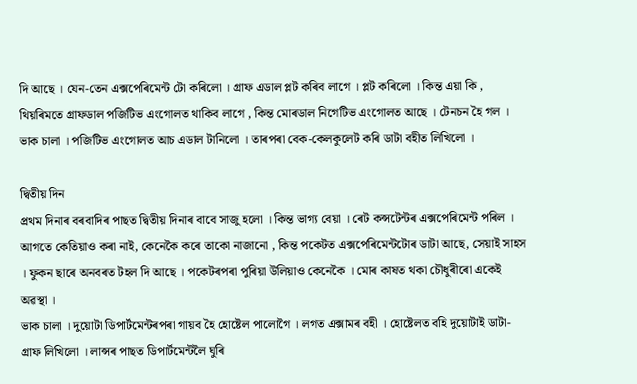দি আছে । যেন-তেন এক্সপেৰিমেন্ট টো কৰিলো । গ্ৰাফ এডাল প্লট কৰিব লাগে । প্লট কৰিলো । কিন্ত এয়া কি , থিয়ৰিমতে গ্ৰাফডাল পজিটিভ এংগোলত থাকিব লাগে , কিন্ত মোৰডাল নিগেটিভ এংগোলত আছে । টেনচন হৈ গল ।
ভাক চালা । পজিটিভ এংগোলত আচ এডাল টানিলো । তাৰপৰা বেক-কেলকুলেট কৰি ডাটা বহীত লিখিলো ।

দ্বিতীয় দিন
প্ৰথম দিনাৰ বৰবাদিৰ পাছত দ্বিতীয় দিনাৰ বাবে সাজু হলো । কিন্ত ভাগ্য বেয়া । ৰেট কন্সটেন্টৰ এক্সপেৰিমেন্ট পৰিল । আগতে কেতিয়াও কৰা নাই, কেনেকৈ কৰে তাকো নাজানো , কিন্ত পকেটত এক্সপেৰিমেন্টটোৰ ডাটা আছে, সেয়াই সাহস । ফুকন ছাৰে অনবৰত টহল দি আছে । পকেটৰপৰা পুৰিয়া উলিয়াও কেনেকৈ । মোৰ কাষত থকা চৌধুৰীৰো একেই অৱস্থা ।
ভাক চালা । দুয়োটা ডিপাৰ্টমেন্টৰপৰা গায়ব হৈ হোষ্টেল পালোগৈ । লগত এক্সামৰ বহী । হোষ্টেলত বহি দুয়োটাই ডাটা-গ্ৰাফ লিখিলো । লান্সৰ পাছত ডিপাৰ্টমেন্টলৈ ঘুৰি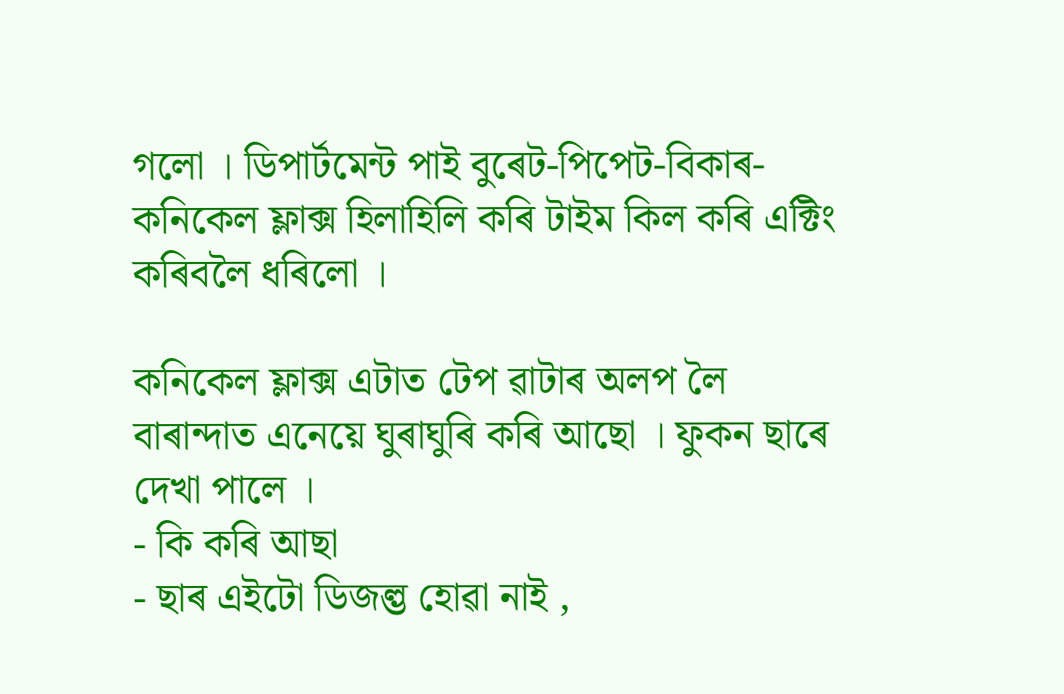গলো । ডিপাৰ্টমেন্ট পাই বুৰেট-পিপেট-বিকাৰ-কনিকেল ফ্লাক্স হিলাহিলি কৰি টাইম কিল কৰি এক্টিং কৰিবলৈ ধৰিলো ।

কনিকেল ফ্লাক্স এটাত টেপ ৱাটাৰ অলপ লৈ বাৰান্দাত এনেয়ে ঘুৰাঘুৰি কৰি আছো । ফুকন ছাৰে দেখা পালে ।
- কি কৰি আছা
- ছাৰ এইটো ডিজল্ভ হোৱা নাই ,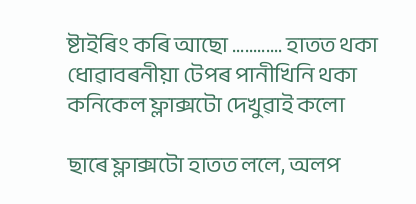ষ্টাইৰিং কৰি আছো ............ হাতত থকা ধোৱাবৰনীয়া টেপৰ পানীখিনি থকা কনিকেল ফ্লাক্সটো দেখুৱাই কলো

ছাৰে ফ্লাক্সটো হাতত ললে, অলপ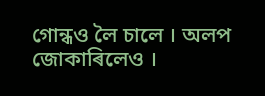গোন্ধও লৈ চালে । অলপ জোকাৰিলেও ।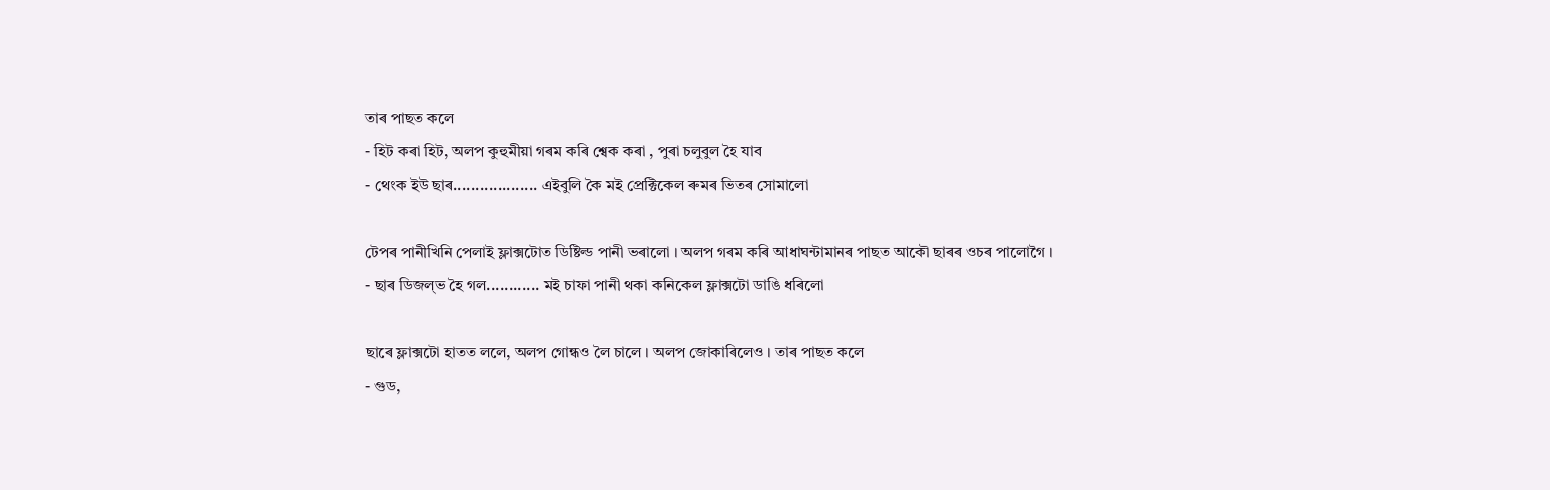তাৰ পাছত কলে
- হিট কৰা হিট, অলপ কুহুমীয়া গৰম কৰি শ্বেক কৰা , পুৰা চলুবুল হৈ যাব
- থেংক ইউ ছাৰ................... এইবুলি কৈ মই প্ৰেক্টিকেল ৰুমৰ ভিতৰ সোমালো

টেপৰ পানীখিনি পেলাই ফ্লাক্সটোত ডিষ্টিল্ড পানী ভৰালো । অলপ গৰম কৰি আধাঘন্টামানৰ পাছত আকৌ ছাৰৰ ওচৰ পালোগৈ ।
- ছাৰ ডিজল্ভ হৈ গল............ মই চাফা পানী থকা কনিকেল ফ্লাক্সটো ডাঙি ধৰিলো

ছাৰে ফ্লাক্সটো হাতত ললে, অলপ গোন্ধও লৈ চালে । অলপ জোকাৰিলেও । তাৰ পাছত কলে
- গুড,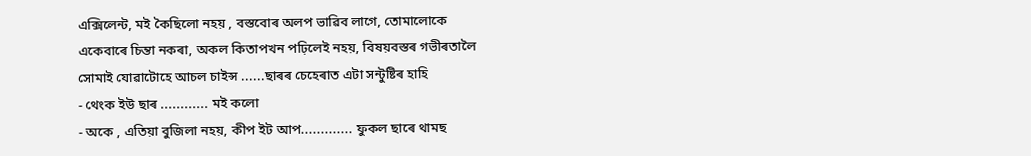এক্সিলেন্ট, মই কৈছিলো নহয় , বস্তবোৰ অলপ ভাৱিব লাগে, তোমালোকে একেবাৰে চিন্তা নকৰা, অকল কিতাপখন পঢ়িলেই নহয়, বিষয়বস্তৰ গভীৰতালৈ সোমাই যোৱাটোহে আচল চাইন্স ......ছাৰৰ চেহেৰাত এটা সন্টুষ্টিৰ হাহি
- থেংক ইউ ছাৰ ............ মই কলো
- অকে , এতিয়া বুজিলা নহয়, কীপ ইট আপ............. ফুকল ছাৰে থামছ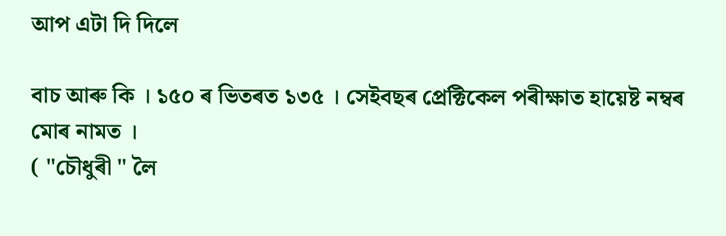আপ এটা দি দিলে

বাচ আৰু কি । ১৫০ ৰ ভিতৰত ১৩৫ । সেইবছৰ প্ৰেক্টিকেল পৰীক্ষাত হায়েষ্ট নম্বৰ মোৰ নামত ।
( "চৌধুৰী " লৈ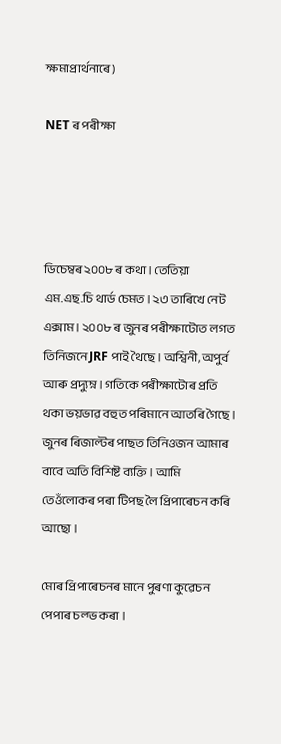ক্ষমাপ্ৰাৰ্থনাৰে)

NET ৰ পৰীক্ষা




ডিচেম্বৰ ২০০৮ ৰ কথা । তেতিয়া এম.এছ.চি থাৰ্ড চেমত । ২৩ তাৰিখে নেট এক্সাম । ২০০৮ ৰ জুনৰ পৰীক্ষাটোত লগত তিনিজনে JRF পাই থৈছে । অশ্বিনী, অপুৰ্ব আৰু প্ৰদ্যুম্ন । গতিকে পৰীক্ষাটোৰ প্ৰতি থকা ভয়ভাৱ বহুত পৰিমানে আতৰি গৈছে । জুনৰ ৰিজাল্টৰ পাছত তিনিওজন আমাৰ বাবে অতি বিশিষ্ট ব্যক্তি । আমি তেওঁলোকৰ পৰা টিপছ লৈ প্ৰিপাৰেচন কৰি আছো ।

মোৰ প্ৰিপাৰেচনৰ মানে পুৰণা কুৱেচন পেপাৰ চল্ভ কৰা ।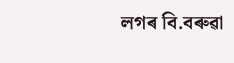লগৰ বি.বৰুৱা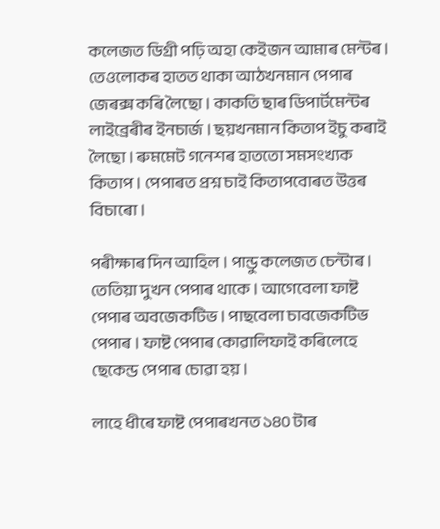কলেজত ডিগ্ৰী পঢ়ি অহা কেইজন আমাৰ মেন্টৰ । তেওলোকৰ হাতত থাকা আঠখনমান পেপাৰ জেৰক্স কৰি লৈছো । কাকতি ছাৰ ডিপাৰ্টমেন্টৰ লাইব্ৰেৰীৰ ইনচাৰ্জ । ছয়খনমান কিতাপ ইচু কৰাই লৈছো । ৰুমমেট গনেশৰ হাততো সমসংখ্যক কিতাপ । পেপাৰত প্ৰশ্ন চাই কিতাপবোৰত উত্তৰ বিচাৰো ।

পৰীক্ষাৰ দিন আহিল । পান্ডু কলেজত চেন্টাৰ । তেতিয়া দুখন পেপাৰ থাকে । আগেবেলা ফাষ্ট পেপাৰ অবজেকটিভ । পাছবেলা চাবজেকটিভ পেপাৰ । ফাষ্ট পেপাৰ কোৱালিফাই কৰিলেহে ছেকেন্ড পেপাৰ চোৱা হয় ।

লাহে ধীৰে ফাষ্ট পেপাৰখনত ১৪০ টাৰ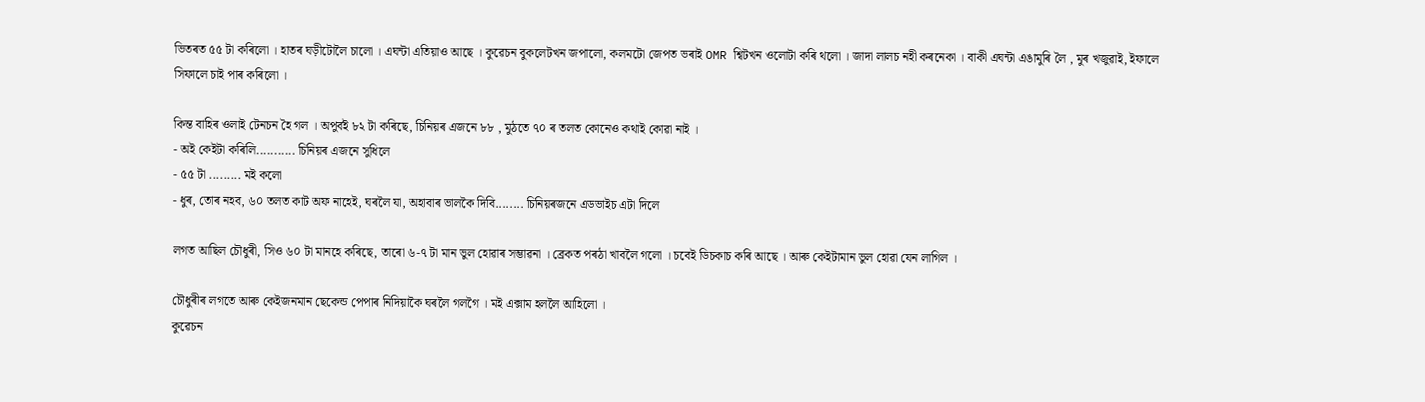ভিতৰত ৫৫ টা কৰিলো । হাতৰ ঘড়ীটোলৈ চালো । এঘন্টা এতিয়াও আছে । কুৱেচন বুকলেটখন জপালো, কলমটো জেপত ভৰাই OMR শ্বিটখন ওলোটা কৰি থলো । জাদা লালচ নহী কৰনেকা । বাকী এঘন্টা এঙামুৰি লৈ , মুৰ খজুৱাই, ইফালে সিফালে চাই পাৰ কৰিলো ।

কিন্ত বাহিৰ ওলাই টেনচন হৈ গল । অপুৰ্বই ৮২ টা কৰিছে, চিনিয়ৰ এজনে ৮৮ , মুঠতে ৭০ ৰ তলত কোনেও কথাই কোৱা নাই ।
- অই কেইটা কৰিলি........... চিনিয়ৰ এজনে সুধিলে
- ৫৫ টা ......... মই কলো
- ধুৰ, তোৰ নহব, ৬০ তলত কাট অফ নাহেই, ঘৰলৈ যা, অহাবাৰ ভালকৈ দিবি........ চিনিয়ৰজনে এডভাইচ এটা দিলে

লগত আছিল চৌধুৰী, সিও ৬০ টা মানহে কৰিছে, তাৰো ৬-৭ টা মান ভুল হোৱাৰ সম্ভাৱনা । ব্ৰেকত পৰঠা খাবলৈ গলো । চবেই ডিচকাচ কৰি আছে । আৰু কেইটামান ভুল হোৱা যেন লাগিল ।

চৌধুৰীৰ লগতে আৰু কেইজনমান ছেকেন্ড পেপাৰ নিদিয়াকৈ ঘৰলৈ গলগৈ । মই এক্সাম হললৈ আহিলো ।
কুৱেচন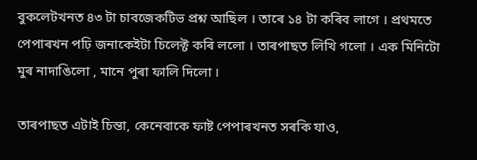বুকলেটখনত ৪৩ টা চাবজেকটিভ প্ৰশ্ন আছিল । তাৰে ১৪ টা কৰিব লাগে । প্ৰথমতে পেপাৰখন পঢ়ি জনাকেইটা চিলেক্ট কৰি ললো । তাৰপাছত লিখি গলো । এক মিনিটো মুৰ নাদাঙিলো , মানে পুৰা ফালি দিলো ।

তাৰপাছত এটাই চিন্তা, কেনেবাকে ফাষ্ট পেপাৰখনত সৰকি যাও,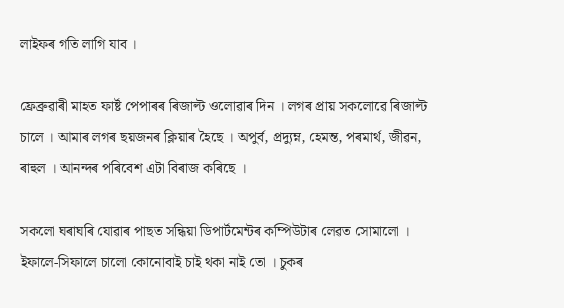লাইফৰ গতি লাগি যাব ।

ফ্ৰেব্ৰুৱাৰী মাহত ফাৰ্ষ্ট পেপাৰৰ ৰিজাল্ট ওলোৱাৰ দিন । লগৰ প্ৰায় সকলোৱে ৰিজাল্ট চালে । আমাৰ লগৰ ছয়জনৰ ক্লিয়াৰ হৈছে । অপুৰ্ব, প্ৰদ্যুম্ন, হেমন্ত, পৰমাৰ্থ, জীৱন, ৰাহুল । আনন্দৰ পৰিবেশ এটা বিৰাজ কৰিছে ।

সকলো ঘৰাঘৰি যোৱাৰ পাছত সন্ধিয়া ডিপাৰ্টমেন্টৰ কম্পিউটাৰ লেৱত সোমালো । ইফালে-সিফালে চালো কোনোবাই চাই থকা নাই তো । চুকৰ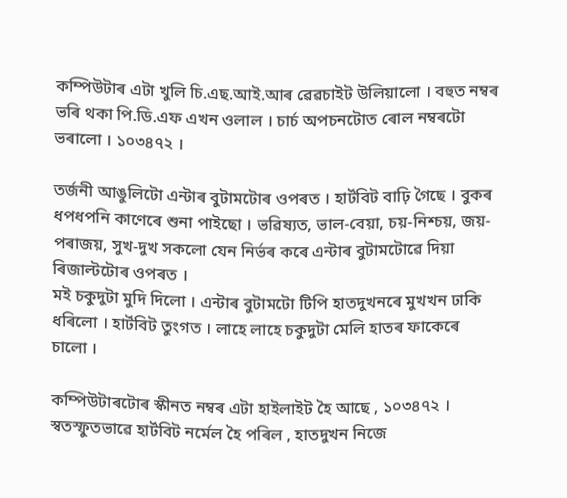কম্পিউটাৰ এটা খুলি চি.এছ.আই.আৰ ৱেৱচাইট উলিয়ালো । বহুত নম্বৰ ভৰি থকা পি.ডি.এফ এখন ওলাল । চাৰ্চ অপচনটোত ৰোল নম্বৰটো ভৰালো । ১০৩৪৭২ ।

তৰ্জনী আঙুলিটো এন্টাৰ বুটামটোৰ ওপৰত । হাৰ্টবিট বাঢ়ি গৈছে । বুকৰ ধপধপনি কাণেৰে শুনা পাইছো । ভৱিষ্যত, ভাল-বেয়া, চয়-নিশ্চয়, জয়-পৰাজয়, সুখ-দুখ সকলো যেন নিৰ্ভৰ কৰে এন্টাৰ বুটামটোৱে দিয়া ৰিজাল্টটোৰ ওপৰত ।
মই চকুদুটা মুদি দিলো । এন্টাৰ বুটামটো টিপি হাতদুখনৰে মুখখন ঢাকি ধৰিলো । হাৰ্টবিট তুংগত । লাহে লাহে চকুদুটা মেলি হাতৰ ফাকেৰে চালো ।

কম্পিউটাৰটোৰ স্কীনত নম্বৰ এটা হাইলাইট হৈ আছে , ১০৩৪৭২ ।
স্বতস্ফুতভাৱে হাৰ্টবিট নৰ্মেল হৈ পৰিল , হাতদুখন নিজে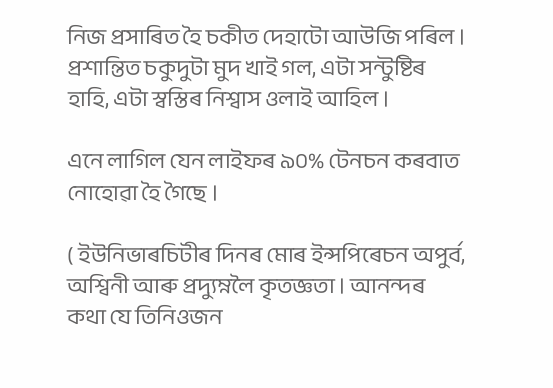নিজ প্ৰসাৰিত হৈ চকীত দেহাটো আউজি পৰিল । প্ৰশান্তিত চকুদুটা মুদ খাই গল, এটা সন্টুষ্টিৰ হাহি, এটা স্বস্তিৰ নিশ্বাস ওলাই আহিল ।

এনে লাগিল যেন লাইফৰ ৯০% টেনচন কৰবাত নোহোৱা হৈ গৈছে ।

( ইউনিভাৰচিটীৰ দিনৰ মোৰ ইন্সপিৰেচন অপুৰ্ব, অশ্বিনী আৰু প্ৰদ্যুম্নলৈ কৃতজ্ঞতা । আনন্দৰ কথা যে তিনিওজন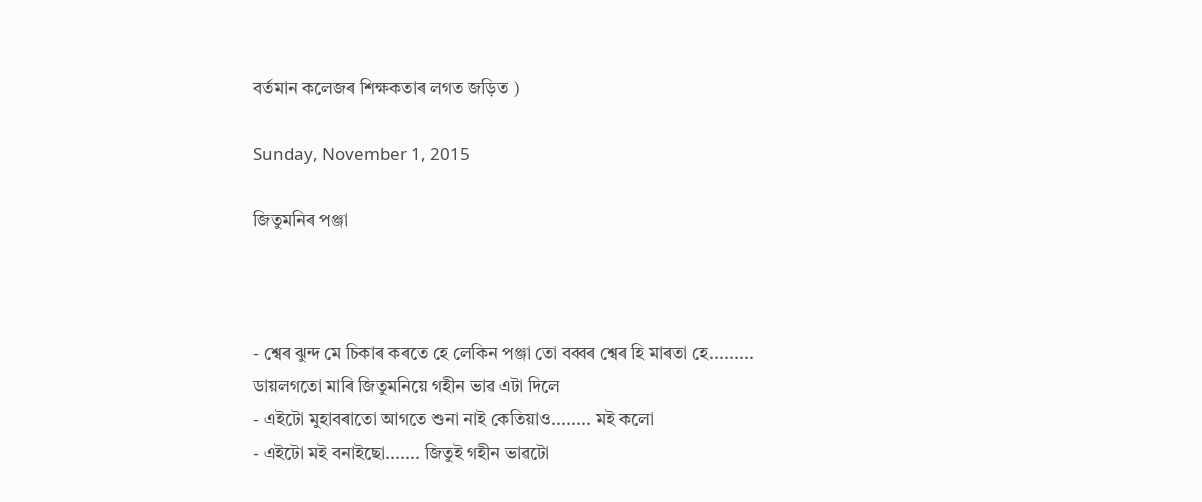বৰ্তমান কলেজৰ শিক্ষকতাৰ লগত জড়িত )

Sunday, November 1, 2015

জিতুমনিৰ পঞ্জা



- শ্বেৰ ঝুন্দ মে চিকাৰ কৰতে হে লেকিন পঞ্জা তো বব্বৰ শ্বেৰ হি মাৰতা হে......... ডায়লগতো মাৰি জিতুমনিয়ে গহীন ভাৱ এটা দিলে
- এইটো মুহাবৰাতো আগতে শুনা নাই কেতিয়াও........ মই কলো
- এইটো মই বনাইছো....... জিতুই গহীন ভাৱটো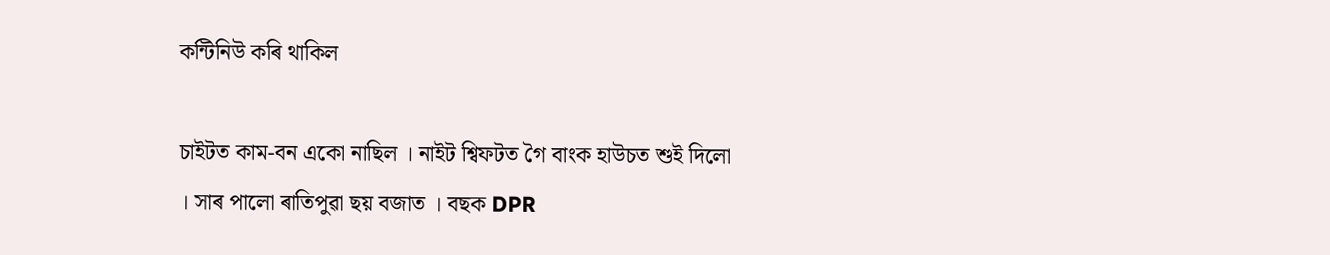কন্টিনিউ কৰি থাকিল

চাইটত কাম-বন একো নাছিল । নাইট শ্বিফটত গৈ বাংক হাউচত শুই দিলো । সাৰ পালো ৰাতিপুৱা ছয় বজাত । বছক DPR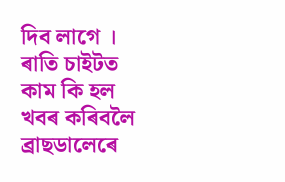দিব লাগে । ৰাতি চাইটত কাম কি হল খবৰ কৰিবলৈ ব্ৰাছডালেৰে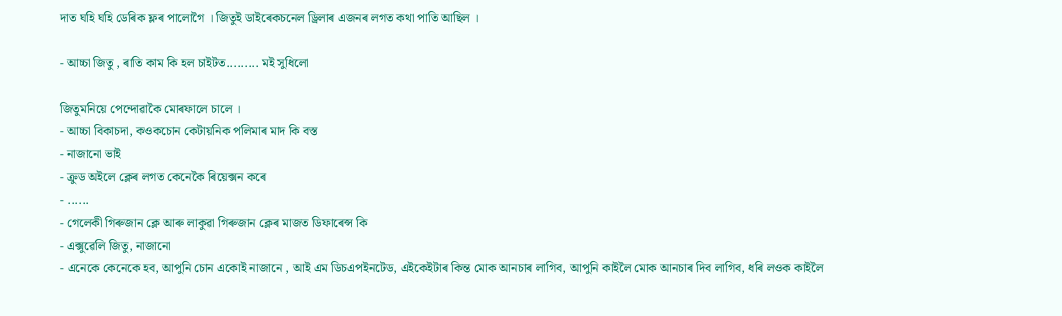দাত ঘহি ঘহি ডেৰিক ফ্লৰ পালোগৈ । জিতুই ডাইৰেকচনেল ড্ৰিলাৰ এজনৰ লগত কথা পাতি আছিল ।

- আচ্চা জিতু , ৰাতি কাম কি হল চাইটত......... মই সুধিলো

জিতুমনিয়ে পেন্দোৱাকৈ মোৰফালে চালে ।
- আচ্চা বিকাচদা, কওকচোন কেটায়নিক পলিমাৰ মাদ কি বস্ত
- নাজানো ভাই
- ক্ৰুড অইলে ক্লেৰ লগত কেনেকৈ ৰিয়েক্সন কৰে
- ......
- গেলেকী গিৰুজান ক্লে আৰু লাকুৱা গিৰুজান ক্লেৰ মাজত ডিফাৰেন্স কি
- এক্সুৱেলি জিতু, নাজানো
- এনেকে কেনেকে হব, আপুনি চোন একোই নাজানে , আই এম ডিচএপইনটেড, এইকেইটাৰ কিন্ত মোক আনচাৰ লাগিব, আপুনি কাইলৈ মোক আনচাৰ দিব লাগিব, ধৰি লওক কাইলৈ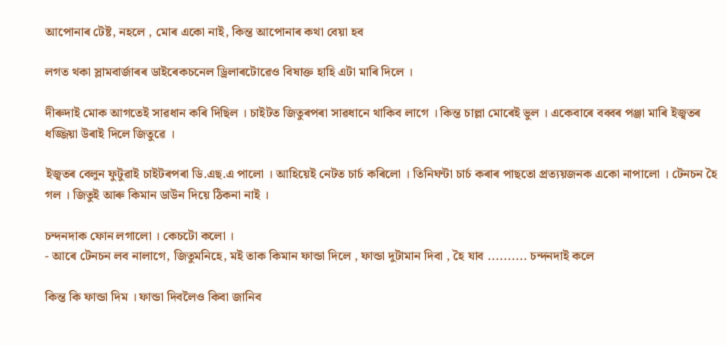আপোনাৰ টেষ্ট, নহলে , মোৰ একো নাই, কিন্ত আপোনাৰ কথা বেয়া হব

লগত থকা স্লামবাৰ্জাৰৰ ডাইৰেকচনেল ড্ৰিলাৰটোৱেও বিষাক্ত হাহি এটা মাৰি দিলে ।

দীৰুদাই মোক আগতেই সাৱধান কৰি দিছিল । চাইটত জিতুৰপৰা সাৱধানে থাকিব লাগে । কিন্ত চাল্লা মোৰেই ভুল । একেবাৰে বব্বৰ পঞ্জা মাৰি ইজ্বতৰ ধজ্জিয়া উৰাই দিলে জিতুৱে ।

ইজ্বতৰ বেলুন ফুটুৱাই চাইটৰপৰা ডি.এছ.এ পালো । আহিয়েই নেটত চাৰ্চ কৰিলো । তিনিঘন্টা চাৰ্চ কৰাৰ পাছতো প্ৰত্যয়জনক একো নাপালো । টেনচন হৈ গল । জিতুই আৰু কিমান ডাউন দিয়ে ঠিকনা নাই ।

চন্দনদাক ফোন লগালো । কেচটো কলো ।
- আৰে টেনচন লব নালাগে, জিতুমনিহে, মই তাক কিমান ফান্ডা দিলে , ফান্ডা দুটামান দিবা , হৈ যাব .......... চন্দনদাই কলে

কিন্ত কি ফান্ডা দিম । ফান্ডা দিবলৈও কিবা জানিব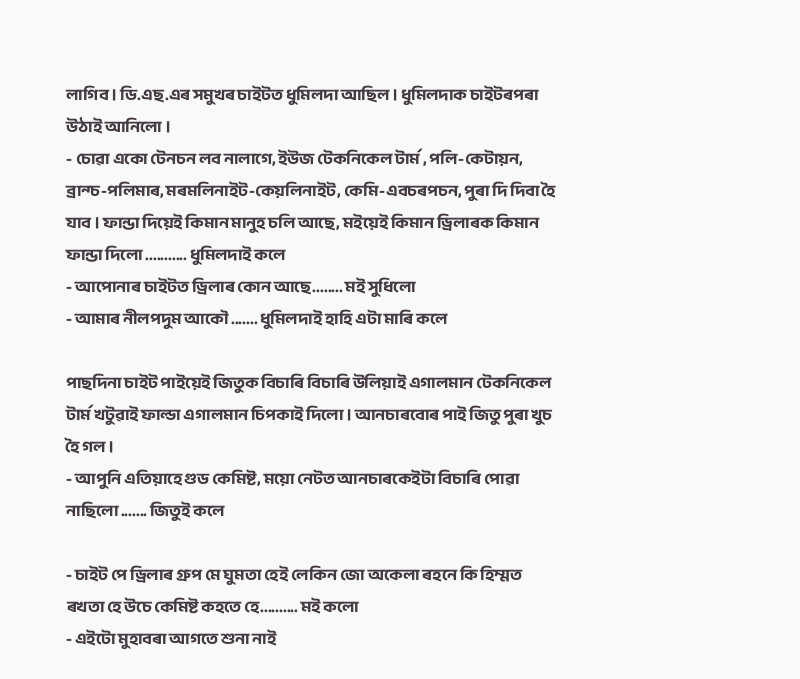লাগিব । ডি.এছ.এৰ সমুখৰ চাইটত ধুমিলদা আছিল । ধুমিলদাক চাইটৰপৰা উঠাই আনিলো ।
- চোৱা একো টেনচন লব নালাগে, ইউজ টেকনিকেল টাৰ্ম , পলি-কেটায়ন, ব্ৰান্চ-পলিমাৰ, মৰমলিনাইট-কেয়লিনাইট, কেমি-এবচৰপচন, পুৰা দি দিবা হৈ যাব । ফান্ডা দিয়েই কিমান মানুহ চলি আছে, মইয়েই কিমান ড্ৰিলাৰক কিমান ফান্ডা দিলো ........... ধুমিলদাই কলে
- আপোনাৰ চাইটত ড্ৰিলাৰ কোন আছে........ মই সুধিলো
- আমাৰ নীলপদুম আকৌ ....... ধুমিলদাই হাহি এটা মাৰি কলে

পাছদিনা চাইট পাইয়েই জিতুক বিচাৰি বিচাৰি উলিয়াই এগালমান টেকনিকেল টাৰ্ম খটুৱাই ফাল্ডা এগালমান চিপকাই দিলো । আনচাৰবোৰ পাই জিতু পুৰা খুচ হৈ গল ।
- আপুনি এতিয়াহে গুড কেমিষ্ট, ময়ো নেটত আনচাৰকেইটা বিচাৰি পোৱা নাছিলো ....... জিতুই কলে

- চাইট পে ড্ৰিলাৰ গ্ৰুপ মে ঘুমতা হেই লেকিন জো অকেলা ৰহনে কি হিম্মত ৰখতা হে উচে কেমিষ্ট কহতে হে.......... মই কলো
- এইটো মুহাবৰা আগতে শুনা নাই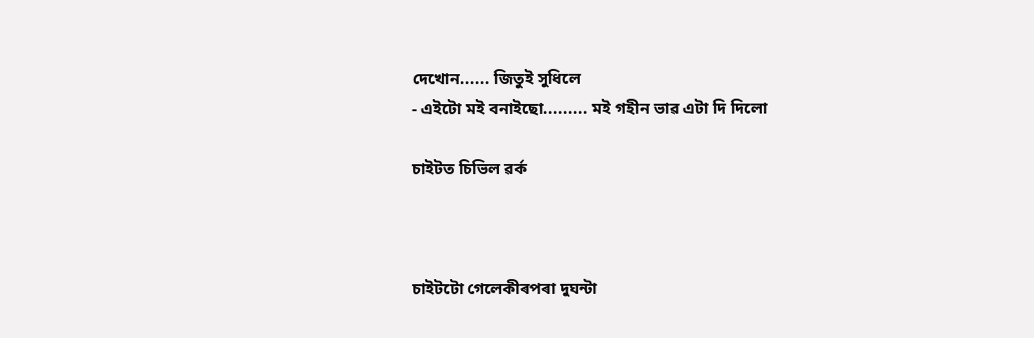দেখোন...... জিতুই সুধিলে
- এইটো মই বনাইছো......... মই গহীন ভাৱ এটা দি দিলো

চাইটত চিভিল ৱৰ্ক



চাইটটো গেলেকীৰপৰা দুঘন্টা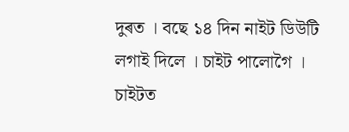দুৰত । বছে ১৪ দিন নাইট ডিউটি লগাই দিলে । চাইট পালোগৈ । চাইটত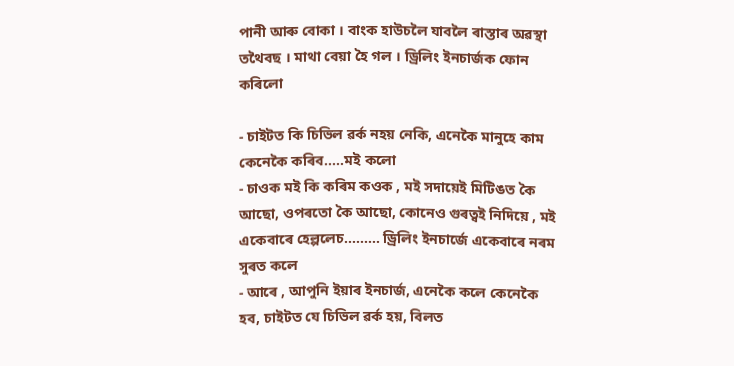পানী আৰু বোকা । বাংক হাউচলৈ যাবলৈ ৰাস্তাৰ অৱস্থা তথৈবছ । মাথা বেয়া হৈ গল । ড্ৰিলিং ইনচাৰ্জক ফোন কৰিলো

- চাইটত কি চিভিল ৱৰ্ক নহয় নেকি, এনেকৈ মানুহে কাম কেনেকৈ কৰিব.....মই কলো
- চাওক মই কি কৰিম কওক , মই সদায়েই মিটিঙত কৈ আছো, ওপৰতো কৈ আছো, কোনেও গুৰত্বই নিদিয়ে , মই একেবাৰে হেল্পলেচ......... ড্ৰিলিং ইনচাৰ্জে একেবাৰে নৰম সুৰত কলে
- আৰে , আপুনি ইয়াৰ ইনচাৰ্জ, এনেকৈ কলে কেনেকৈ হব, চাইটত যে চিভিল ৱৰ্ক হয়, বিলত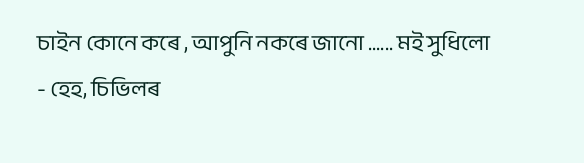চাইন কোনে কৰে , আপুনি নকৰে জানো ...... মই সুধিলো
- হেহ, চিভিলৰ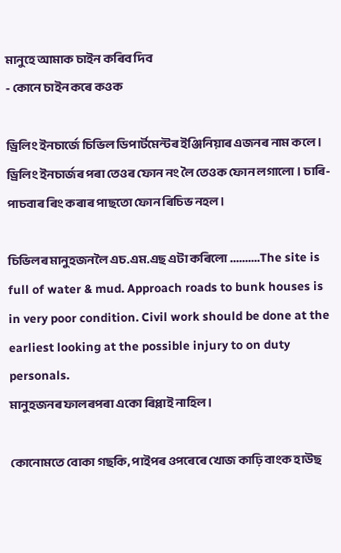মানুহে আমাক চাইন কৰিব দিব
- কোনে চাইন কৰে কওক

ড্ৰিলিং ইনচাৰ্জে চিভিল ডিপাৰ্টমেন্টৰ ইঞ্জিনিয়াৰ এজনৰ নাম কলে । ড্ৰিলিং ইনচাৰ্জৰ পৰা তেওৰ ফোন নং লৈ তেওক ফোন লগালো । চাৰি-পাচবাৰ ৰিং কৰাৰ পাছতো ফোন ৰিচিভ নহল ।

চিভিলৰ মানুহজনলৈ এচ.এম.এছ এটা কৰিলো ..........The site is full of water & mud. Approach roads to bunk houses is in very poor condition. Civil work should be done at the earliest looking at the possible injury to on duty personals.
মানুহজনৰ ফালৰপৰা একো ৰিপ্লাই নাহিল ।

কোনোমতে বোকা গছকি, পাইপৰ ওপৰেৰে খোজ কাঢ়ি বাংক হাউছ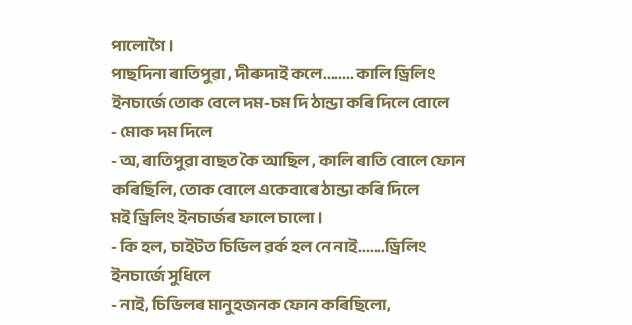পালোগৈ ।
পাছদিনা ৰাতিপুৱা , দীৰুদাই কলে........ কালি ড্ৰিলিং ইনচাৰ্জে তোক বেলে দম-চম দি ঠান্ডা কৰি দিলে বোলে
- মোক দম দিলে
- অ, ৰাতিপুৱা বাছত কৈ আছিল , কালি ৰাতি বোলে ফোন কৰিছিলি, তোক বোলে একেবাৰে ঠান্ডা কৰি দিলে
মই ড্ৰিলিং ইনচাৰ্জৰ ফালে চালো ।
- কি হল, চাইটত চিভিল ৱৰ্ক হল নে নাই.......ড্ৰিলিং ইনচাৰ্জে সুধিলে
- নাই, চিভিলৰ মানুহজনক ফোন কৰিছিলো,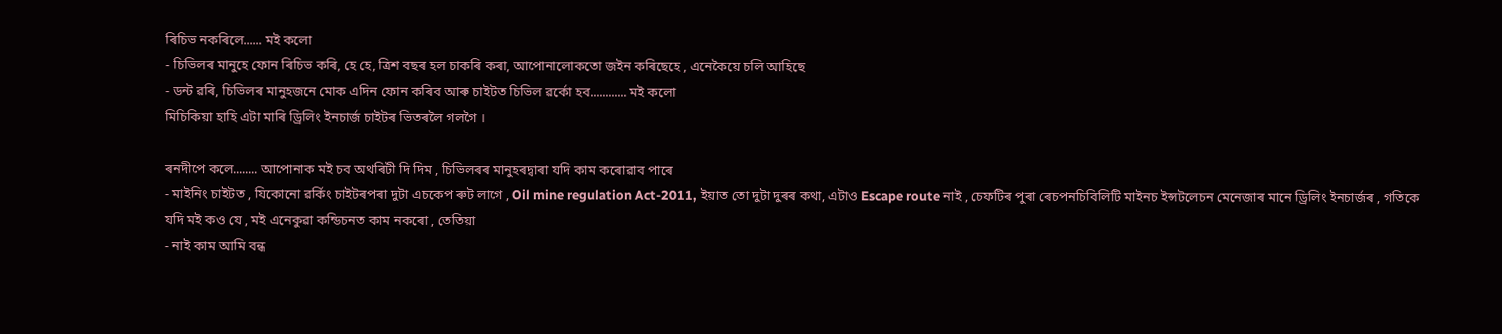ৰিচিভ নকৰিলে...... মই কলো
- চিভিলৰ মানুহে ফোন ৰিচিভ কৰি, হে হে, ত্ৰিশ বছৰ হল চাকৰি কৰা, আপোনালোকতো জইন কৰিছেহে , এনেকৈয়ে চলি আহিছে
- ডন্ট ৱৰি, চিভিলৰ মানুহজনে মোক এদিন ফোন কৰিব আৰু চাইটত চিভিল ৱৰ্কো হব............ মই কলো
মিচিকিয়া হাহি এটা মাৰি ড্ৰিলিং ইনচাৰ্জ চাইটৰ ভিতৰলৈ গলগৈ ।

ৰনদীপে কলে........ আপোনাক মই চব অথৰিটী দি দিম , চিভিলৰৰ মানুহৰদ্বাৰা যদি কাম কৰোৱাব পাৰে
- মাইনিং চাইটত , যিকোনো ৱৰ্কিং চাইটৰপৰা দুটা এচকেপ ৰুট লাগে , Oil mine regulation Act-2011, ইয়াত তো দুটা দুৰৰ কথা, এটাও Escape route নাই , চেফটিৰ পুৰা ৰেচপনচিবিলিটি মাইনচ ইন্সটলেচন মেনেজাৰ মানে ড্ৰিলিং ইনচাৰ্জৰ , গতিকে যদি মই কও যে , মই এনেকুৱা কন্ডিচনত কাম নকৰো , তেতিয়া
- নাই কাম আমি বন্ধ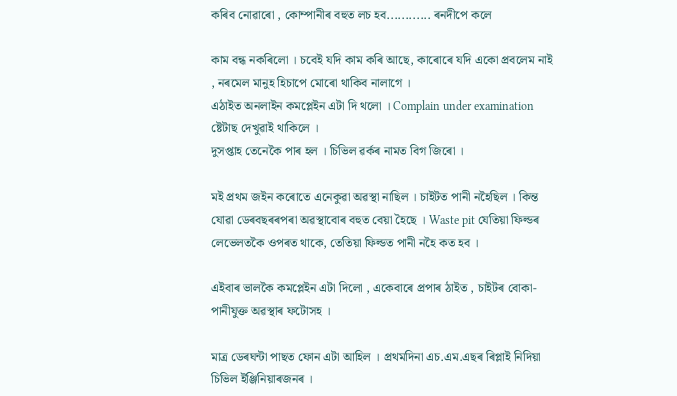কৰিব নোৱাৰো , কোম্পানীৰ বহুত লচ হব............ ৰনদীপে কলে

কাম বন্ধ নকৰিলো । চবেই যদি কাম কৰি আছে, কাৰোৰে যদি একো প্ৰবলেম নাই , নৰমেল মানুহ হিচাপে মোৰো থাকিব নালাগে ।
এঠাইত অনলাইন কমপ্লেইন এটা দি থলো । Complain under examination ষ্টেটাছ দেখুৱাই থাকিলে ।
দুসপ্তাহ তেনেকৈ পাৰ হল । চিভিল ৱৰ্কৰ নামত বিগ জিৰো ।

মই প্ৰথম জইন কৰোতে এনেকুৱা অৱস্থা নাছিল । চাইটত পানী নহৈছিল । কিন্ত যোৱা ডেৰবছৰৰপৰা অৱস্থাবোৰ বহুত বেয়া হৈছে । Waste pit যেতিয়া ফিল্ডৰ লেভেলতকৈ ওপৰত থাকে, তেতিয়া ফিল্ডত পানী নহৈ কত হব ।

এইবাৰ ভালকৈ কমপ্লেইন এটা দিলো , একেবাৰে প্ৰপাৰ ঠাইত , চাইটৰ বোকা-পানীযুক্ত অৱস্থাৰ ফটোসহ ।

মাত্ৰ ডেৰঘন্টা পাছত ফোন এটা আহিল । প্ৰথমদিনা এচ.এম.এছৰ ৰিপ্লাই নিদিয়া চিভিল ইঞ্জিনিয়াৰজনৰ ।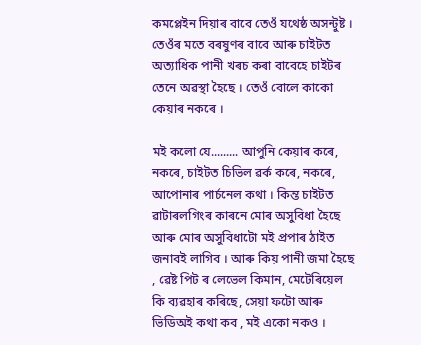কমপ্লেইন দিয়াৰ বাবে তেওঁ যথেষ্ঠ অসন্টুষ্ট । তেওঁৰ মতে বৰষুণৰ বাবে আৰু চাইটত অত্যাধিক পানী খৰচ কৰা বাবেহে চাইটৰ তেনে অৱস্থা হৈছে । তেওঁ বোলে কাকো কেয়াৰ নকৰে ।

মই কলো যে......... আপুনি কেয়াৰ কৰে, নকৰে, চাইটত চিভিল ৱৰ্ক কৰে, নকৰে, আপোনাৰ পাৰ্চনেল কথা । কিন্ত চাইটত ৱাটাৰলগিংৰ কাৰনে মোৰ অসুবিধা হৈছে আৰু মোৰ অসুবিধাটো মই প্ৰপাৰ ঠাইত জনাবই লাগিব । আৰু কিয় পানী জমা হৈছে , ৱেষ্ট পিট ৰ লেভেল কিমান, মেটেৰিয়েল কি ব্যৱহাৰ কৰিছে, সেয়া ফটো আৰু ভিডিঅই কথা কব , মই একো নকও ।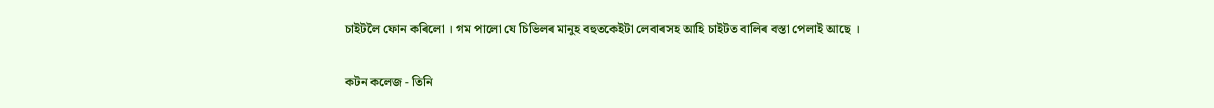চাইটলৈ ফোন কৰিলো । গম পালো যে চিভিলৰ মানুহ বহুতকেইটা লেবাৰসহ আহি চাইটত বালিৰ বস্তা পেলাই আছে ।

কটন কলেজ - তিনি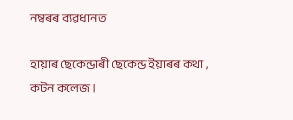নম্বৰৰ ব্যৱধানত

হায়াৰ ছেকেন্ডাৰী ছেকেন্ড ইয়াৰৰ কথা , কটন কলেজ ।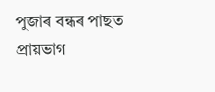পুজাৰ বন্ধৰ পাছত প্ৰায়ভাগ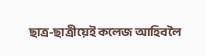ছাত্ৰ-ছাত্ৰীয়েই কলেজ আহিবলৈ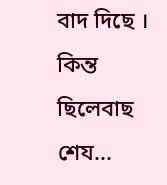বাদ দিছে । কিন্ত ছিলেবাছ শেয...